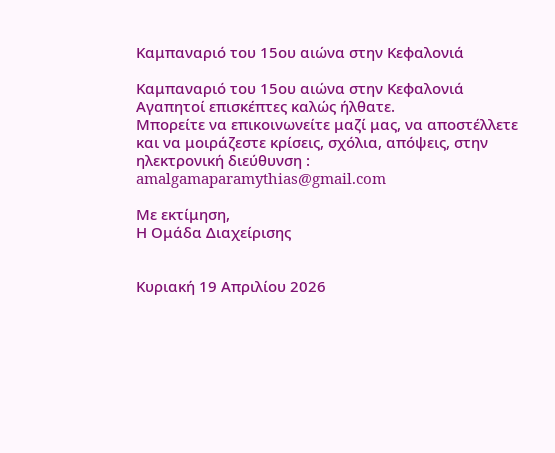Καμπαναριό του 15ου αιώνα στην Κεφαλονιά

Καμπαναριό του 15ου αιώνα στην Κεφαλονιά
Αγαπητοί επισκέπτες καλώς ήλθατε.
Μπορείτε να επικοινωνείτε μαζί μας, να αποστέλλετε και να μοιράζεστε κρίσεις, σχόλια, απόψεις, στην ηλεκτρονική διεύθυνση :
amalgamaparamythias@gmail.com

Με εκτίμηση,
Η Ομάδα Διαχείρισης


Κυριακή 19 Απριλίου 2026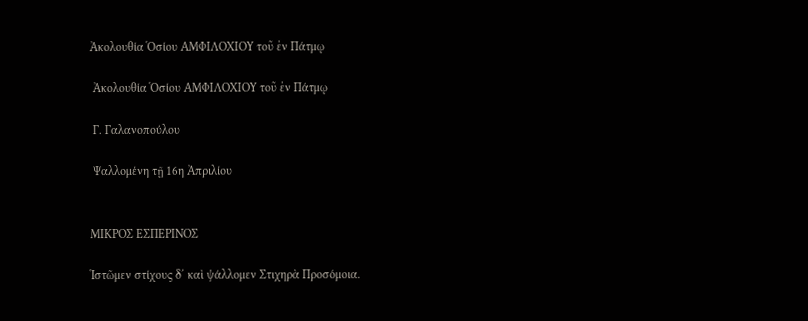Ἀκολουθία Ὁσίου ΑΜΦΙΛΟΧΙΟΥ τοῦ ἐν Πάτμῳ

 Ἀκολουθία Ὁσίου ΑΜΦΙΛΟΧΙΟΥ τοῦ ἐν Πάτμῳ

 Γ. Γαλανοπούλου

 Ψαλλομένη τῇ 16η Ἀπριλίου


ΜΙΚΡΟΣ ΕΣΠΕΡΙΝΟΣ

Ἱστῶμεν στίχους δ΄ καὶ ψάλλομεν Στιχηρὰ Προσόμοια.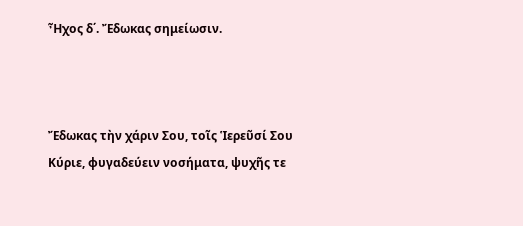Ἦχος δ΄. Ἔδωκας σημείωσιν.



Ἔδωκας τὴν χάριν Σου, τοῖς Ἱερεῦσί Σου Κύριε, φυγαδεύειν νοσήματα, ψυχῆς τε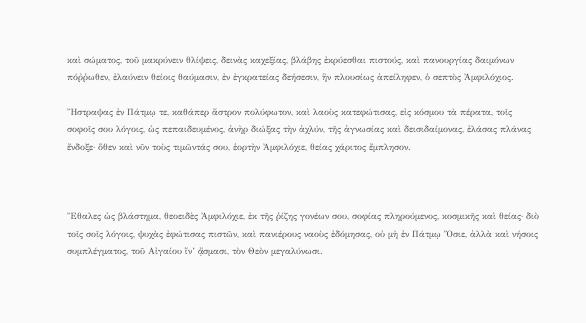καὶ σώματος, τοῦ μακρύνειν θλίψεις, δεινὰς καχεξίας, βλάβης ἐκρύεσθαι πιστούς, καὶ πανουργίας δαιμόνων πόῤῥωθεν, ἐλαύνειν θείοις θαύμασιν, ἐν ἐγκρατείας δεήσεσιν, ἣν πλουσίως ἀπείληφεν, ὁ σεπτὸς Ἀμφιλόχιος.

Ἤστραψας ἐν Πάτμῳ τε, καθάπερ ἄστρον πολύφωτον, καὶ λαοὺς κατεφώτισας, εἰς κόσμου τὰ πέρατα, τοῖς σοφοῖς σου λόγοις, ὡς πεπαιδευμένος, ἀνὴρ διώξας τὴν ἀχλύν, τῆς ἀγνωσίας καὶ δεισιδαίμονας, ἐλάσας πλάνας ἔνδοξε· ὅθεν καὶ νῦν τοὺς τιμῶντάς σου, ἑορτὴν Ἀμφιλόχιε, θείας χάριτος ἔμπλησον.



Ἔθαλες ὡς βλάστημα, θεοειδὲς Ἀμφιλόχιε, ἐκ τῆς ῥίζης γονέων σου, σοφίας πληρούμενος, κοσμικῆς καὶ θείας· διὸ τοῖς σοῖς λόγοις, ψυχὰς ἐφώτισας πιστῶν, καὶ πανιέρους ναοὺς ἐδόμησας, οὐ μὴ ἐν Πάτμῳ Ὅσιε, ἀλλὰ καὶ νήσοις συμπλέγματος, τοῦ Αἰγαίου ἵν’ ᾄσμασι, τὸν Θεὸν μεγαλύνωσι.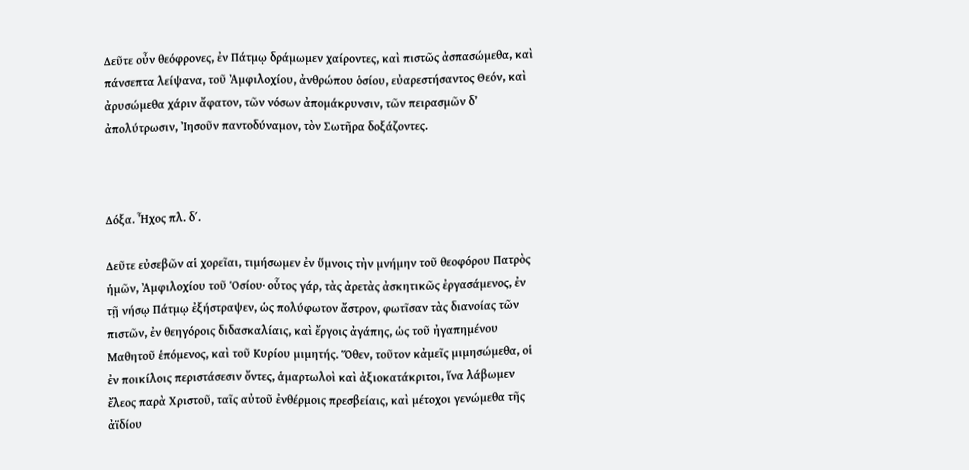Δεῦτε οὖν θεόφρονες, ἐν Πάτμῳ δράμωμεν χαίροντες, καὶ πιστῶς ἀσπασώμεθα, καὶ πάνσεπτα λείψανα, τοῦ Ἀμφιλοχίου, ἀνθρώπου ὁσίου, εὐαρεστήσαντος Θεόν, καὶ ἀρυσώμεθα χάριν ἄφατον, τῶν νόσων ἀπομάκρυνσιν, τῶν πειρασμῶν δ’ ἀπολύτρωσιν, Ἰησοῦν παντοδύναμον, τὸν Σωτῆρα δοξάζοντες.



Δόξα. Ἦχος πλ. δ΄.

Δεῦτε εὐσεβῶν αἱ χορεῖαι, τιμήσωμεν ἐν ὕμνοις τὴν μνήμην τοῦ θεοφόρου Πατρὸς ἡμῶν, Ἀμφιλοχίου τοῦ Ὁσίου· οὗτος γάρ, τὰς ἀρετὰς ἀσκητικῶς ἐργασάμενος, ἐν τῇ νήσῳ Πάτμῳ ἐξήστραψεν, ὡς πολύφωτον ἄστρον, φωτῖσαν τὰς διανοίας τῶν πιστῶν, ἐν θεηγόροις διδασκαλίαις, καὶ ἔργοις ἀγάπης, ὡς τοῦ ἠγαπημένου Μαθητοῦ ἑπόμενος, καὶ τοῦ Κυρίου μιμητής. Ὅθεν, τοῦτον κἀμεῖς μιμησώμεθα, οἱ ἐν ποικίλοις περιστάσεσιν ὄντες, ἁμαρτωλοὶ καὶ ἀξιοκατάκριτοι, ἵνα λάβωμεν ἔλεος παρὰ Χριστοῦ, ταῖς αὐτοῦ ἐνθέρμοις πρεσβείαις, καὶ μέτοχοι γενώμεθα τῆς ἀϊδίου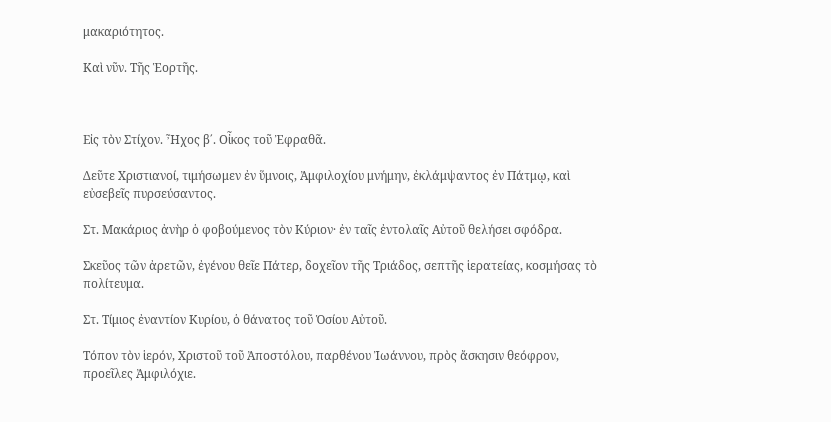μακαριότητος.

Καὶ νῦν. Τῆς Ἑορτῆς.



Εἰς τὸν Στίχον. Ἦχος β΄. Οἶκος τοῦ Ἐφραθᾶ.

Δεῦτε Χριστιανοί, τιμήσωμεν ἐν ὕμνοις, Ἀμφιλοχίου μνήμην, ἐκλάμψαντος ἐν Πάτμῳ, καὶ εὐσεβεῖς πυρσεύσαντος.

Στ. Μακάριος ἀνὴρ ὁ φοβούμενος τὸν Κύριον· ἐν ταῖς ἐντολαῖς Αὐτοῦ θελήσει σφόδρα.

Σκεῦος τῶν ἀρετῶν, ἐγένου θεῖε Πάτερ, δοχεῖον τῆς Τριάδος, σεπτῆς ἱερατείας, κοσμήσας τὸ πολίτευμα.

Στ. Τίμιος ἐναντίον Κυρίου, ὁ θάνατος τοῦ Ὁσίου Αὐτοῦ.

Τόπον τὸν ἱερόν, Χριστοῦ τοῦ Ἀποστόλου, παρθένου Ἰωάννου, πρὸς ἄσκησιν θεόφρον, προεῖλες Ἀμφιλόχιε.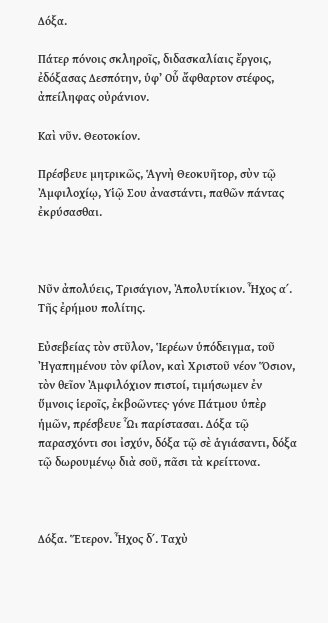Δόξα.

Πάτερ πόνοις σκληροῖς, διδασκαλίαις ἔργοις, ἐδόξασας Δεσπότην, ὑφ’ Οὗ ἄφθαρτον στέφος, ἀπείληφας οὐράνιον.

Καὶ νῦν. Θεοτοκίον.

Πρέσβευε μητρικῶς, Ἁγνὴ Θεοκυῆτορ, σὺν τῷ Ἀμφιλοχίῳ, Υἱῷ Σου ἀναστάντι, παθῶν πάντας ἐκρύσασθαι.



Νῦν ἀπολύεις, Τρισάγιον, Ἀπολυτίκιον. Ἦχος α΄. Τῆς ἐρήμου πολίτης.

Εὐσεβείας τὸν στῦλον, Ἱερέων ὑπόδειγμα, τοῦ Ἠγαπημένου τὸν φίλον, καὶ Χριστοῦ νέον Ὅσιον, τὸν θεῖον Ἀμφιλόχιον πιστοί, τιμήσωμεν ἐν ὕμνοις ἱεροῖς, ἐκβοῶντες· γόνε Πάτμου ὑπὲρ ἡμῶν, πρέσβευε ᾯ παρίστασαι. Δόξα τῷ παρασχόντι σοι ἰσχύν, δόξα τῷ σὲ ἁγιάσαντι, δόξα τῷ δωρουμένῳ διὰ σοῦ, πᾶσι τὰ κρείττονα.



Δόξα. Ἕτερον. Ἦχος δ΄. Ταχὺ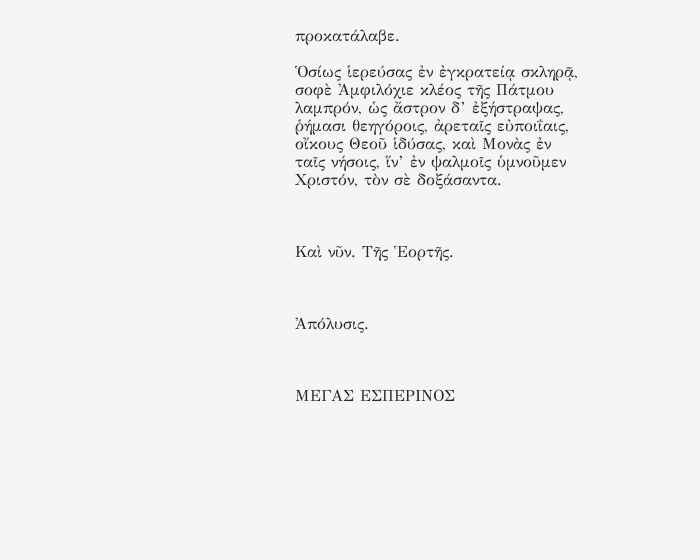προκατάλαβε.

Ὁσίως ἱερεύσας ἐν ἐγκρατείᾳ σκληρᾷ, σοφὲ Ἀμφιλόχιε κλέος τῆς Πάτμου λαμπρόν, ὡς ἄστρον δ’ ἐξήστραψας, ῥήμασι θεηγόροις, ἀρεταῖς εὐποιΐαις, οἴκους Θεοῦ ἱδύσας, καὶ Μονὰς ἐν ταῖς νήσοις, ἵν’ ἐν ψαλμοῖς ὑμνοῦμεν Χριστόν, τὸν σὲ δοξάσαντα.



Καὶ νῦν. Τῆς Ἑορτῆς.



Ἀπόλυσις.



ΜΕΓΑΣ ΕΣΠΕΡΙΝΟΣ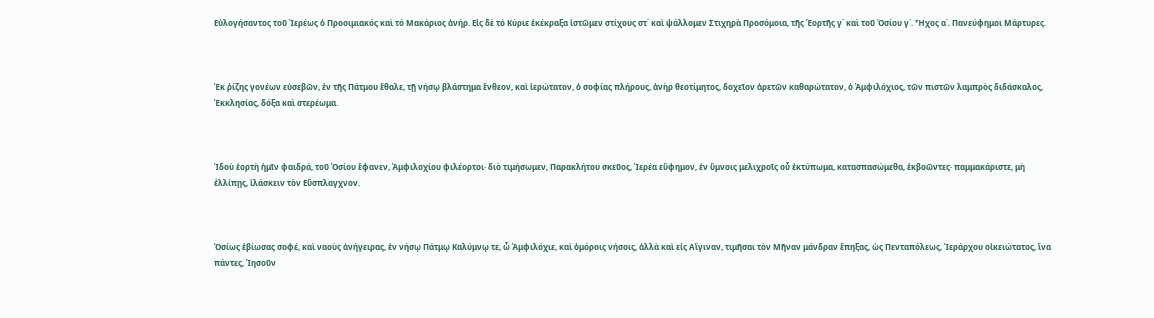Εὐλογήσαντος τοῦ Ἱερέως ὁ Προοιμιακός καὶ τό Μακάριος ἀνήρ. Εἰς δὲ τό Κύριε ἐκέκραξα ἱστῶμεν στίχους στ΄ καὶ ψάλλομεν Στιχηρὰ Προσόμοια, τῆς Ἑορτῆς γ΄ καὶ τοῦ Ὁσίου γ΄. Ἦχος α΄. Πανεύφημοι Μάρτυρες.



Ἐκ ῥίζης γονέων εὐσεβῶν, ἐν τῆς Πάτμου ἔθαλε, τῇ νήσῳ βλάστημα ἔνθεον, καὶ ἱερώτατον, ὁ σοφίας πλήρους, ἀνὴρ θεοτίμητος, δοχεῖον ἀρετῶν καθαρώτατον, ὁ Ἀμφιλόχιος, τῶν πιστῶν λαμπρὸς διδάσκαλος, Ἐκκλησίας, δόξα καὶ στερέωμα.



Ἰδοὺ ἑορτὴ ἡμῖν φαιδρά, τοῦ Ὁσίου ἔφανεν, Ἀμφιλοχίου φιλέορτοι· διὸ τιμήσωμεν, Παρακλήτου σκεῦος, Ἱερέα εὔφημον, ἐν ὕμνοις μελιχροῖς οὗ ἐκτύπωμα, κατασπασώμεθα, ἐκβοῶντες· παμμακάριστε, μὴ ἐλλίπῃς, ἱλάσκειν τὸν Εὔσπλαγχνον.



Ὁσίως ἐβίωσας σοφέ, καὶ ναοὺς ἀνήγειρας, ἐν νήσῳ Πάτμῳ Καλύμνῳ τε, ὦ Ἀμφιλόχιε, καὶ ὁμόροις νήσοις, ἀλλὰ καὶ εἰς Αἴγιναν, τιμῆσαι τὸν Μῆναν μάνδραν ἔπηξας, ὡς Πενταπόλεως, Ἱεράρχου οἰκειώτατος, ἵνα πάντες, Ἰησοῦν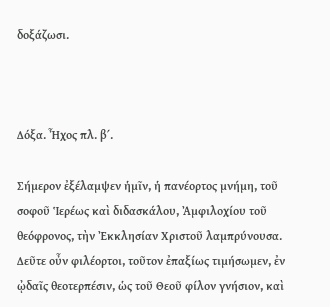δοξάζωσι.



Δόξα. Ἦχος πλ. β΄.

Σήμερον ἐξέλαμψεν ἡμῖν, ἡ πανέορτος μνήμη, τοῦ σοφοῦ Ἱερέως καὶ διδασκάλου, Ἀμφιλοχίου τοῦ θεόφρονος, τὴν Ἐκκλησίαν Χριστοῦ λαμπρύνουσα. Δεῦτε οὖν φιλέορτοι, τοῦτον ἐπαξίως τιμήσωμεν, ἐν ᾠδαῖς θεοτερπέσιν, ὡς τοῦ Θεοῦ φίλον γνήσιον, καὶ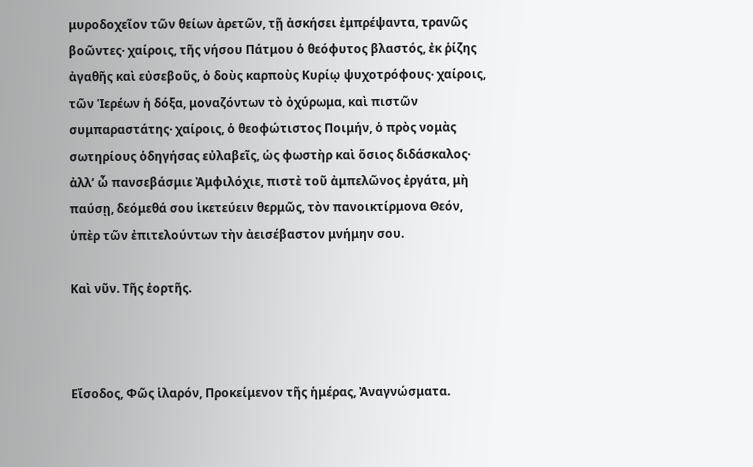μυροδοχεῖον τῶν θείων ἀρετῶν, τῇ ἀσκήσει ἐμπρέψαντα, τρανῶς βοῶντες· χαίροις, τῆς νήσου Πάτμου ὁ θεόφυτος βλαστός, ἐκ ῥίζης ἀγαθῆς καὶ εὐσεβοῦς, ὁ δοὺς καρποὺς Κυρίῳ ψυχοτρόφους· χαίροις, τῶν Ἱερέων ἡ δόξα, μοναζόντων τὸ ὀχύρωμα, καὶ πιστῶν συμπαραστάτης· χαίροις, ὁ θεοφώτιστος Ποιμήν, ὁ πρὸς νομὰς σωτηρίους ὁδηγήσας εὐλαβεῖς, ὡς φωστὴρ καὶ ὅσιος διδάσκαλος· ἀλλ’ ὦ πανσεβάσμιε Ἀμφιλόχιε, πιστὲ τοῦ ἀμπελῶνος ἐργάτα, μὴ παύσῃ, δεόμεθά σου ἱκετεύειν θερμῶς, τὸν πανοικτίρμονα Θεόν, ὑπὲρ τῶν ἐπιτελούντων τὴν ἀεισέβαστον μνήμην σου.

Καὶ νῦν. Τῆς ἑορτῆς.



Εἴσοδος, Φῶς ἱλαρόν, Προκείμενον τῆς ἡμέρας, Ἀναγνώσματα.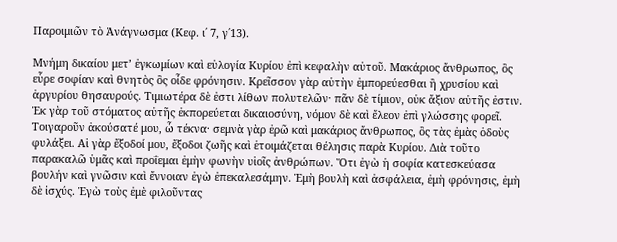Παροιμιῶν τὸ Ἀνάγνωσμα (Κεφ. ι΄ 7, γ΄13).

Μνήμη δικαίου μετ’ ἐγκωμίων καὶ εὐλογία Κυρίου ἐπὶ κεφαλὴν αὐτοῦ. Μακάριος ἄνθρωπος, ὃς εὗρε σοφίαν καὶ θνητὸς ὃς οἶδε φρόνησιν. Κρεῖσσον γὰρ αὐτὴν ἐμπορεύεσθαι ἢ χρυσίου καὶ ἀργυρίου θησαυρούς. Τιμιωτέρα δὲ ἐστι λίθων πολυτελῶν· πᾶν δὲ τίμιον, οὐκ ἄξιον αὐτῆς ἐστιν. Ἐκ γὰρ τοῦ στόματος αὐτῆς ἐκπορεύεται δικαιοσύνη, νόμον δὲ καὶ ἔλεον ἐπὶ γλώσσης φορεῖ. Τοιγαροῦν ἀκούσατέ μου, ὦ τέκνα· σεμνὰ γὰρ ἐρῶ καὶ μακάριος ἄνθρωπος, ὃς τὰς ἐμὰς ὁδοὺς φυλάξει. Αἱ γὰρ ἔξοδοί μου, ἔξοδοι ζωῆς καὶ ἑτοιμάζεται θέλησις παρὰ Κυρίου. Διὰ τοῦτο παρακαλῶ ὑμᾶς καὶ προΐεμαι ἐμὴν φωνὴν υἱοῖς ἀνθρώπων. Ὅτι ἐγὼ ἡ σοφία κατεσκεύασα βουλήν καὶ γνῶσιν καὶ ἔννοιαν ἐγὼ ἐπεκαλεσάμην. Ἐμὴ βουλὴ καὶ ἀσφάλεια, ἐμὴ φρόνησις, ἐμὴ δὲ ἰσχύς. Ἐγὼ τοὺς ἐμὲ φιλοῦντας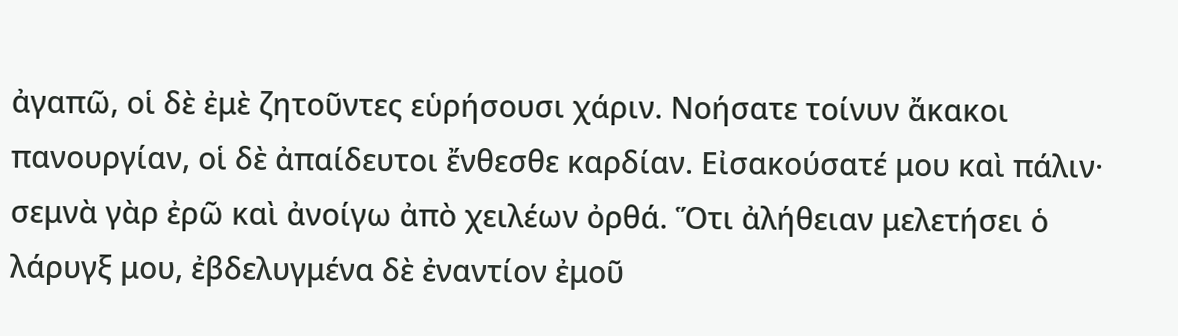ἀγαπῶ, οἱ δὲ ἐμὲ ζητοῦντες εὑρήσουσι χάριν. Νοήσατε τοίνυν ἄκακοι πανουργίαν, οἱ δὲ ἀπαίδευτοι ἔνθεσθε καρδίαν. Εἰσακούσατέ μου καὶ πάλιν· σεμνὰ γὰρ ἐρῶ καὶ ἀνοίγω ἀπὸ χειλέων ὀρθά. Ὅτι ἀλήθειαν μελετήσει ὁ λάρυγξ μου, ἐβδελυγμένα δὲ ἐναντίον ἐμοῦ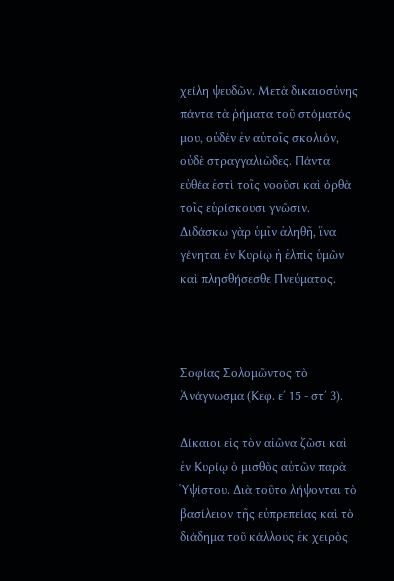χείλη ψευδῶν. Μετὰ δικαιοσύνης πάντα τὰ ῥήματα τοῦ στόματός μου, οὐδὲν ἐν αὐτοῖς σκολιόν, οὐδὲ στραγγαλιῶδες. Πάντα εὐθέα ἐστὶ τοῖς νοοῦσι καὶ ὀρθὰ τοῖς εὑρίσκουσι γνῶσιν. Διδάσκω γὰρ ὑμῖν ἀληθῆ, ἵνα γένηται ἐν Κυρίῳ ἡ ἐλπὶς ὑμῶν καὶ πλησθήσεσθε Πνεύματος.



Σοφίας Σολομῶντος τὸ Ἀνάγνωσμα (Κεφ. ε΄ 15 - στ΄ 3).

Δίκαιοι εἰς τὸν αἰῶνα ζῶσι καὶ ἐν Κυρίῳ ὁ μισθὸς αὐτῶν παρὰ Ὑψίστου. Διὰ τοῦτο λήψονται τὸ βασίλειον τῆς εὐπρεπείας καὶ τὸ διάδημα τοῦ κάλλους ἐκ χειρὸς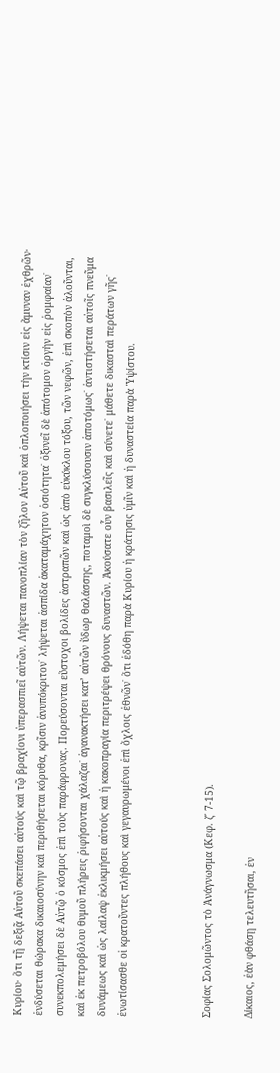Κυρίου· ὅτι τῇ δεξιᾷ Αὐτοῦ σκεπάσει αὐτούς καὶ τῷ βραχίονι ὑπερασπιεῖ αὐτῶν. Λήψεται πανοπλίαν τὸν ζῆλον Αὐτοῦ καὶ ὁπλοποιήσει τὴν κτίσιν εἰς ἄμυναν ἐχθρῶν· ἐνδύσεται θώρακα δικαιοσύνην καὶ περιθήσεται κόρυθα, κρῖσιν ἀνυπόκριτον˙ λήψεται ἀσπίδα ἀκαταμάχητον ὁσιότητα˙ ὀξυνεῖ δὲ ἀπότομον ὀργὴν εἰς ῥομφαίαν˙ συνεκπολεμήσει δὲ Αὐτῷ ὁ κόσμος ἐπὶ τοὺς παράφρονας. Πορεύσονται εὔστοχοι βολίδες ἀστραπῶν καὶ ὡς ἀπὸ εὐκύκλου τόξου, τῶν νεφῶν, ἐπὶ σκοπὸν ἁλοῦνται, καὶ ἐκ πετροβόλου θυμοῦ πλήρεις ῥιφήσονται χάλαζαι˙ ἀγανακτήσει κατ’ αὐτῶν ὕδωρ θαλάσσης, ποταμοὶ δὲ συγκλύσουσιν ἀποτόμως˙ ἀντιστήσεται αὐτοῖς πνεῦμα δυνάμεως καὶ ὡς λαίλαψ ἐκλικμήσει αὐτούς καὶ ἡ κακοπραγία περιτρέψει θρόνους δυναστῶν. Ἀκούσατε οὖν βασιλεῖς καὶ σύνετε˙ μάθετε δικασταὶ περάτων γῆς˙ ἐνωτίσασθε οἱ κρατοῦντες πλήθους καὶ γεγαυρωμένοι ἐπὶ ὄχλοις ἐθνῶν˙ ὅτι ἐδόθη παρὰ Κυρίου ἡ κράτησις ὑμῖν καὶ ἡ δυναστεία παρὰ Ὑψίστου.



Σοφίας Σολομῶντος τὸ Ἀνάγνωσμα (Κεφ. ζ΄ 7-15).

Δίκαιος, ἐὰν φθάσῃ τελευτῆσαι, ἐν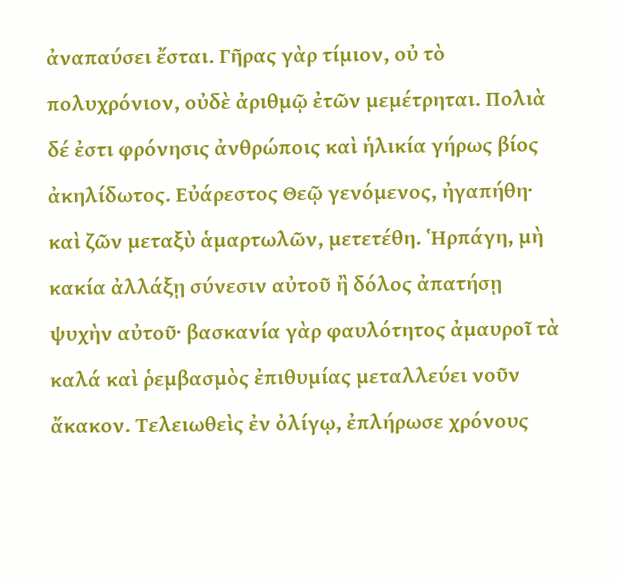ἀναπαύσει ἔσται. Γῆρας γὰρ τίμιον, οὐ τὸ πολυχρόνιον, οὐδὲ ἀριθμῷ ἐτῶν μεμέτρηται. Πολιὰ δέ ἐστι φρόνησις ἀνθρώποις καὶ ἡλικία γήρως βίος ἀκηλίδωτος. Εὐάρεστος Θεῷ γενόμενος, ἠγαπήθη· καὶ ζῶν μεταξὺ ἁμαρτωλῶν, μετετέθη. Ἡρπάγη, μὴ κακία ἀλλάξῃ σύνεσιν αὐτοῦ ἢ δόλος ἀπατήσῃ ψυχὴν αὐτοῦ· βασκανία γὰρ φαυλότητος ἀμαυροῖ τὰ καλά καὶ ῥεμβασμὸς ἐπιθυμίας μεταλλεύει νοῦν ἄκακον. Τελειωθεὶς ἐν ὀλίγῳ, ἐπλήρωσε χρόνους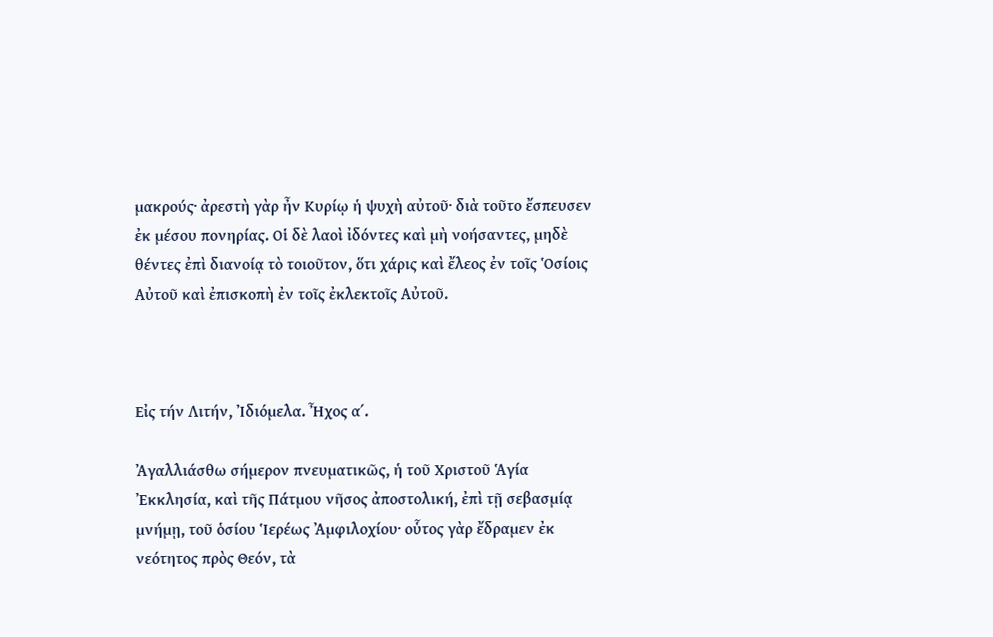μακρούς· ἀρεστὴ γὰρ ἦν Κυρίῳ ἡ ψυχὴ αὐτοῦ· διὰ τοῦτο ἔσπευσεν ἐκ μέσου πονηρίας. Οἱ δὲ λαοὶ ἰδόντες καὶ μὴ νοήσαντες, μηδὲ θέντες ἐπὶ διανοίᾳ τὸ τοιοῦτον, ὅτι χάρις καὶ ἔλεος ἐν τοῖς Ὁσίοις Αὐτοῦ καὶ ἐπισκοπὴ ἐν τοῖς ἐκλεκτοῖς Αὐτοῦ.



Εἰς τήν Λιτήν, Ἰδιόμελα. Ἦχος α΄.

Ἀγαλλιάσθω σήμερον πνευματικῶς, ἡ τοῦ Χριστοῦ Ἁγία Ἐκκλησία, καὶ τῆς Πάτμου νῆσος ἀποστολική, ἐπὶ τῇ σεβασμίᾳ μνήμῃ, τοῦ ὁσίου Ἱερέως Ἀμφιλοχίου· οὗτος γὰρ ἔδραμεν ἐκ νεότητος πρὸς Θεόν, τὰ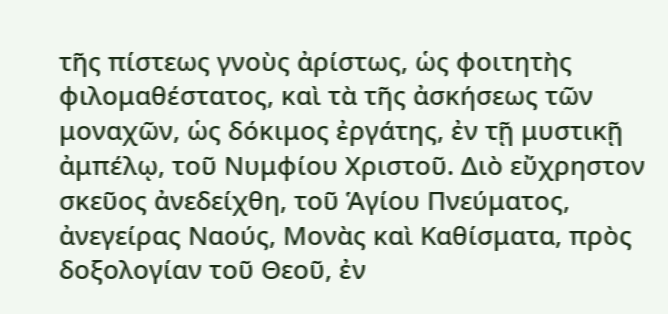τῆς πίστεως γνοὺς ἀρίστως, ὡς φοιτητὴς φιλομαθέστατος, καὶ τὰ τῆς ἀσκήσεως τῶν μοναχῶν, ὡς δόκιμος ἐργάτης, ἐν τῇ μυστικῇ ἀμπέλῳ, τοῦ Νυμφίου Χριστοῦ. Διὸ εὔχρηστον σκεῦος ἀνεδείχθη, τοῦ Ἁγίου Πνεύματος, ἀνεγείρας Ναούς, Μονὰς καὶ Καθίσματα, πρὸς δοξολογίαν τοῦ Θεοῦ, ἐν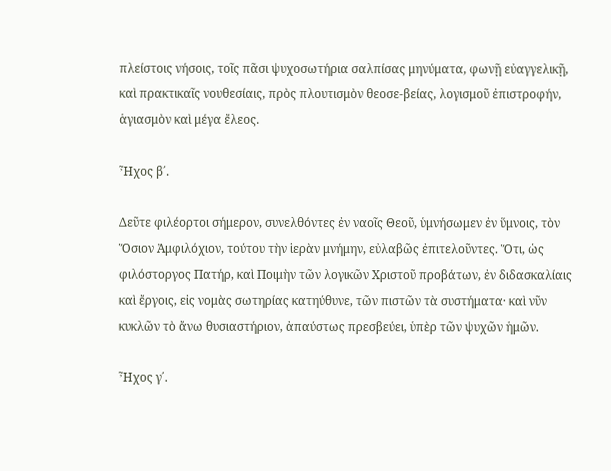πλείστοις νήσοις, τοῖς πᾶσι ψυχοσωτήρια σαλπίσας μηνύματα, φωνῇ εὐαγγελικῇ, καὶ πρακτικαῖς νουθεσίαις, πρὸς πλουτισμὸν θεοσε-βείας, λογισμοῦ ἐπιστροφήν, ἁγιασμὸν καὶ μέγα ἔλεος.

Ἦχος β΄.

Δεῦτε φιλέορτοι σήμερον, συνελθόντες ἐν ναοῖς Θεοῦ, ὑμνήσωμεν ἐν ὕμνοις, τὸν Ὅσιον Ἀμφιλόχιον, τούτου τὴν ἱερὰν μνήμην, εὐλαβῶς ἐπιτελοῦντες. Ὅτι, ὡς φιλόστοργος Πατήρ, καὶ Ποιμὴν τῶν λογικῶν Χριστοῦ προβάτων, ἐν διδασκαλίαις καὶ ἔργοις, εἰς νομὰς σωτηρίας κατηύθυνε, τῶν πιστῶν τὰ συστήματα· καὶ νῦν κυκλῶν τὸ ἄνω θυσιαστήριον, ἀπαύστως πρεσβεύει, ὑπὲρ τῶν ψυχῶν ἡμῶν.

Ἦχος γ΄.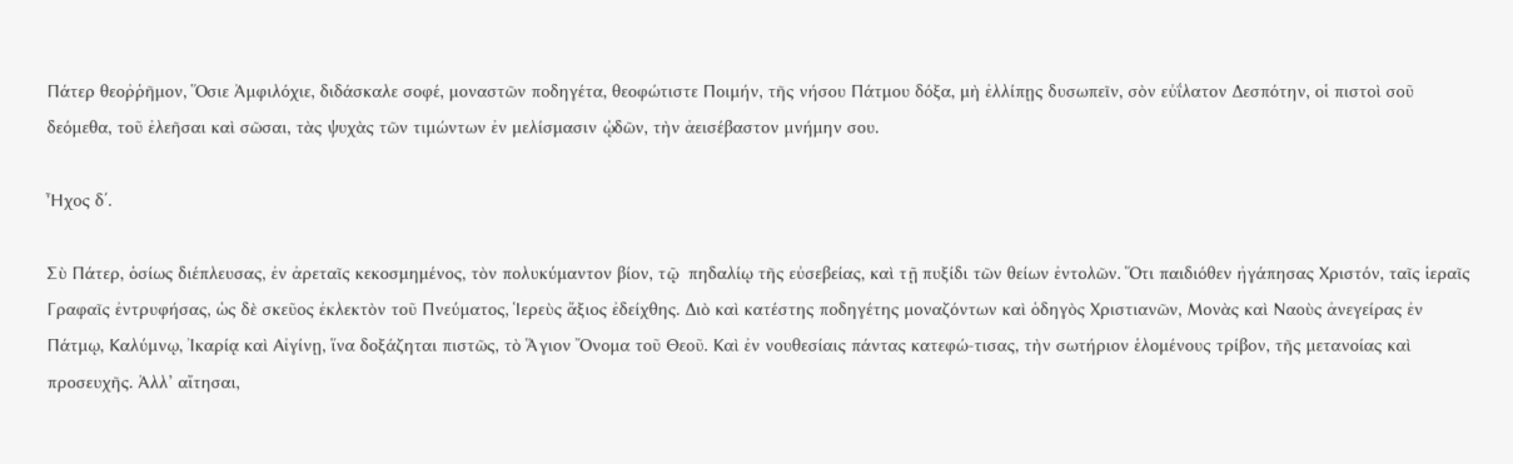Πάτερ θεοῤῥῆμον, Ὅσιε Ἀμφιλόχιε, διδάσκαλε σοφέ, μοναστῶν ποδηγέτα, θεοφώτιστε Ποιμήν, τῆς νήσου Πάτμου δόξα, μὴ ἐλλίπῃς δυσωπεῖν, σὸν εὐΐλατον Δεσπότην, οἱ πιστοὶ σοῦ δεόμεθα, τοῦ ἐλεῆσαι καὶ σῶσαι, τὰς ψυχὰς τῶν τιμώντων ἐν μελίσμασιν ᾠδῶν, τὴν ἀεισέβαστον μνήμην σου.

Ἦχος δ΄.

Σὺ Πάτερ, ὁσίως διέπλευσας, ἐν ἀρεταῖς κεκοσμημένος, τὸν πολυκύμαντον βίον, τῷ  πηδαλίῳ τῆς εὐσεβείας, καὶ τῇ πυξίδι τῶν θείων ἐντολῶν. Ὅτι παιδιόθεν ἠγάπησας Χριστόν, ταῖς ἱεραῖς Γραφαῖς ἐντρυφήσας, ὡς δὲ σκεῦος ἐκλεκτὸν τοῦ Πνεύματος, Ἱερεὺς ἄξιος ἐδείχθης. Διὸ καὶ κατέστης ποδηγέτης μοναζόντων καὶ ὁδηγὸς Χριστιανῶν, Μονὰς καὶ Ναοὺς ἀνεγείρας ἐν Πάτμῳ, Καλύμνῳ, Ἰκαρίᾳ καὶ Αἰγίνῃ, ἵνα δοξάζηται πιστῶς, τὸ Ἅγιον Ὄνομα τοῦ Θεοῦ. Καὶ ἐν νουθεσίαις πάντας κατεφώ-τισας, τὴν σωτήριον ἑλομένους τρίβον, τῆς μετανοίας καὶ προσευχῆς. Ἀλλ’ αἴτησαι,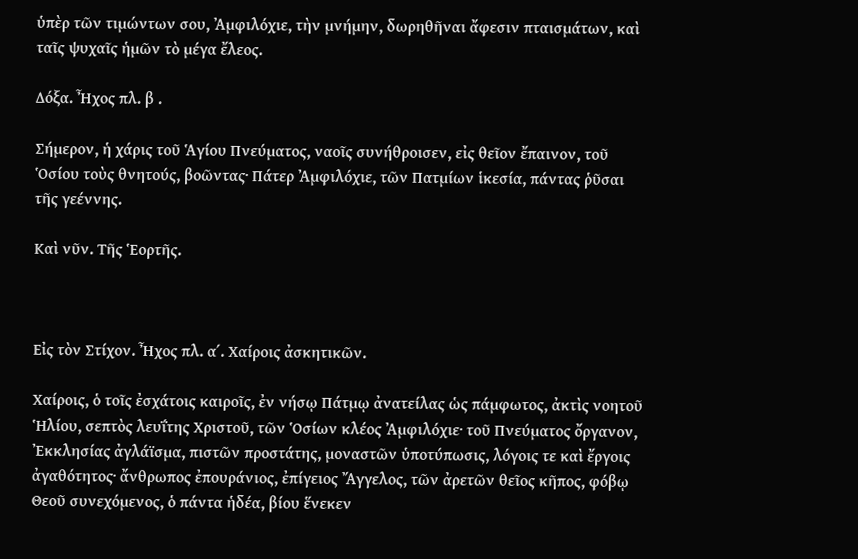ὑπὲρ τῶν τιμώντων σου, Ἀμφιλόχιε, τὴν μνήμην, δωρηθῆναι ἄφεσιν πταισμάτων, καὶ ταῖς ψυχαῖς ἡμῶν τὸ μέγα ἔλεος.

Δόξα. Ἦχος πλ. β .

Σήμερον, ἡ χάρις τοῦ Ἁγίου Πνεύματος, ναοῖς συνήθροισεν, εἰς θεῖον ἔπαινον, τοῦ Ὁσίου τοὺς θνητούς, βοῶντας· Πάτερ Ἀμφιλόχιε, τῶν Πατμίων ἱκεσία, πάντας ῥῦσαι τῆς γεέννης.

Καὶ νῦν. Τῆς Ἑορτῆς.



Εἰς τὸν Στίχον. Ἦχος πλ. α΄. Χαίροις ἀσκητικῶν.

Χαίροις, ὁ τοῖς ἐσχάτοις καιροῖς, ἐν νήσῳ Πάτμῳ ἀνατείλας ὡς πάμφωτος, ἀκτὶς νοητοῦ Ἡλίου, σεπτὸς λευΐτης Χριστοῦ, τῶν Ὁσίων κλέος Ἀμφιλόχιε· τοῦ Πνεύματος ὄργανον, Ἐκκλησίας ἀγλάϊσμα, πιστῶν προστάτης, μοναστῶν ὑποτύπωσις, λόγοις τε καὶ ἔργοις ἀγαθότητος· ἄνθρωπος ἐπουράνιος, ἐπίγειος Ἄγγελος, τῶν ἀρετῶν θεῖος κῆπος, φόβῳ Θεοῦ συνεχόμενος, ὁ πάντα ἡδέα, βίου ἕνεκεν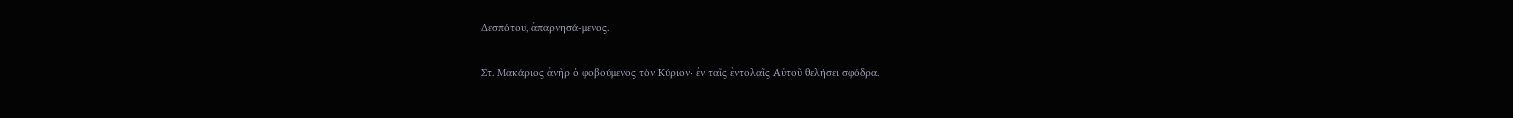Δεσπότου, ἀπαρνησά-μενος.

Στ. Μακάριος ἀνὴρ ὁ φοβούμενος τὸν Κύριον· ἐν ταῖς ἐντολαῖς Αὐτοῦ θελήσει σφόδρα.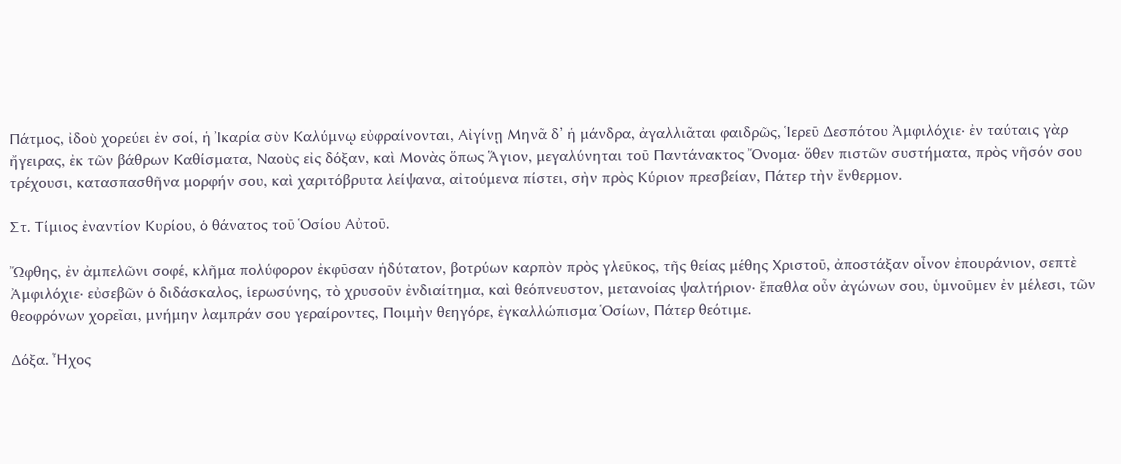Πάτμος, ἰδοὺ χορεύει ἐν σοί, ἡ Ἰκαρία σὺν Καλύμνῳ εὐφραίνονται, Αἰγίνῃ Μηνᾶ δ’ ἡ μάνδρα, ἀγαλλιᾶται φαιδρῶς, Ἱερεῦ Δεσπότου Ἀμφιλόχιε· ἐν ταύταις γὰρ ἤγειρας, ἐκ τῶν βάθρων Καθίσματα, Ναοὺς εἰς δόξαν, καὶ Μονὰς ὅπως Ἅγιον, μεγαλύνηται τοῦ Παντάνακτος Ὄνομα· ὅθεν πιστῶν συστήματα, πρὸς νῆσόν σου τρέχουσι, κατασπασθῆνα μορφήν σου, καὶ χαριτόβρυτα λείψανα, αἰτούμενα πίστει, σὴν πρὸς Κύριον πρεσβείαν, Πάτερ τὴν ἔνθερμον.

Στ. Τίμιος ἐναντίον Κυρίου, ὁ θάνατος τοῦ Ὁσίου Αὐτοῦ.

Ὤφθης, ἐν ἀμπελῶνι σοφέ, κλῆμα πολύφορον ἐκφῦσαν ἡδύτατον, βοτρύων καρπὸν πρὸς γλεῦκος, τῆς θείας μέθης Χριστοῦ, ἀποστάξαν οἶνον ἐπουράνιον, σεπτὲ Ἀμφιλόχιε· εὐσεβῶν ὁ διδάσκαλος, ἱερωσύνης, τὸ χρυσοῦν ἐνδιαίτημα, καὶ θεόπνευστον, μετανοίας ψαλτήριον· ἔπαθλα οὖν ἀγώνων σου, ὑμνοῦμεν ἐν μέλεσι, τῶν θεοφρόνων χορεῖαι, μνήμην λαμπράν σου γεραίροντες, Ποιμὴν θεηγόρε, ἐγκαλλώπισμα Ὁσίων, Πάτερ θεότιμε.

Δόξα. Ἦχος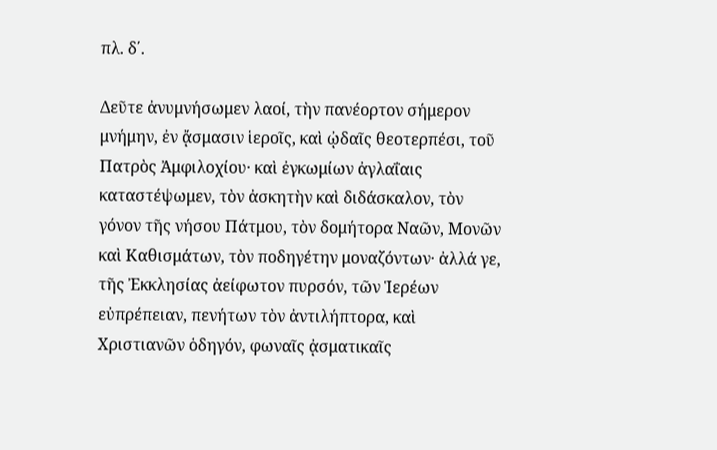πλ. δ΄.

Δεῦτε ἀνυμνήσωμεν λαοί, τὴν πανέορτον σήμερον μνήμην, ἐν ᾄσμασιν ἱεροῖς, καὶ ᾠδαῖς θεοτερπέσι, τοῦ Πατρὸς Ἀμφιλοχίου· καὶ ἐγκωμίων ἀγλαΐαις καταστέψωμεν, τὸν ἀσκητὴν καὶ διδάσκαλον, τὸν γόνον τῆς νήσου Πάτμου, τὸν δομήτορα Ναῶν, Μονῶν καὶ Καθισμάτων, τὸν ποδηγέτην μοναζόντων· ἀλλά γε, τῆς Ἐκκλησίας ἀείφωτον πυρσόν, τῶν Ἱερέων εὐπρέπειαν, πενήτων τὸν ἀντιλήπτορα, καὶ Χριστιανῶν ὁδηγόν, φωναῖς ᾀσματικαῖς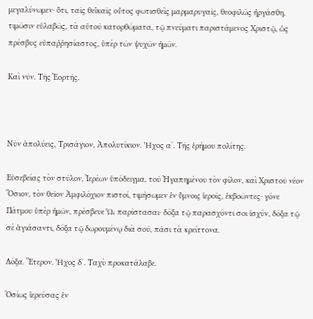μεγαλύνωμεν· ὅτι, ταῖς θεϊκαῖς οὗτος φωτισθεὶς μαρμαρυγαῖς, θεοφιλῶς ἠργάσθη, τιμῶσιν εὐλαβῶς, τὰ αὐτοῦ κατορθώματα, τῷ πνεύματι παριστάμενος Χριστῷ, ὡς πρέσβυς εὐπαῤῥησίαστος, ὑπὲρ τῶν ψυχῶν ἡμῶν.

Καὶ νῦν. Τῆς Ἑορτῆς.



Νῦν ἀπολύεις, Τρισάγιον, Ἀπολυτίκιον. Ἦχος α΄. Τῆς ἐρήμου πολίτης.

Εὐσεβείας τὸν στῦλον, Ἱερέων ὑπόδειγμα, τοῦ Ἠγαπημένου τὸν φίλον, καὶ Χριστοῦ νέον Ὅσιον, τὸν θεῖον Ἀμφιλόχιον πιστοί, τιμήσωμεν ἐν ὕμνοις ἱεροῖς, ἐκβοῶντες· γόνε Πάτμου ὑπὲρ ἡμῶν, πρέσβευε ᾯ παρίστασαι· δόξα τῷ παρασχόντι σοι ἰσχύν, δόξα τῷ σὲ ἁγιάσαντι, δόξα τῷ δωρουμένῳ διὰ σοῦ, πᾶσι τὰ κρείττονα.

Δόξα. Ἕτερον. Ἦχος δ΄. Ταχὺ προκατάλαβε.

Ὁσίως ἱερεύσας ἐν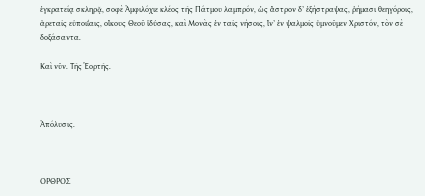ἐγκρατείᾳ σκληρᾷ, σοφὲ Ἀμφιλόχιε κλέος τῆς Πάτμου λαμπρόν, ὡς ἄστρον δ’ ἐξήστραψας, ῥήμασι θεηγόροις, ἀρεταῖς εὐποιΐαις, οἴκους Θεοῦ ἱδύσας, καὶ Μονὰς ἐν ταῖς νήσοις, ἵν’ ἐν ψαλμοῖς ὑμνοῦμεν Χριστόν, τὸν σὲ δοξάσαντα.

Καὶ νῦν. Τῆς Ἑορτῆς.



Ἀπόλυσις.



ΟΡΘΡΟΣ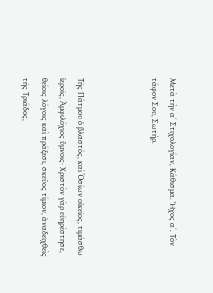Μετὰ τὴν α΄ Στιχολογίαν, Κάθισμα. Ἦχος α΄. Τὸν τάφον Σου, Σωτήρ.



Τῆς Πάτμου ὁ βλαστός, καὶ Ὁσίων οἰκεῖος, τιμάσθω ἱεροῖς, Ἀμφιλόχιος ὕμνοις· Χριστὸν γὰρ εὐηρέστησε, θείοις λόγοις καὶ πράξεσι, σκεῦος τίμιον, ἀναδειχθεὶς τῆς Τριάδος,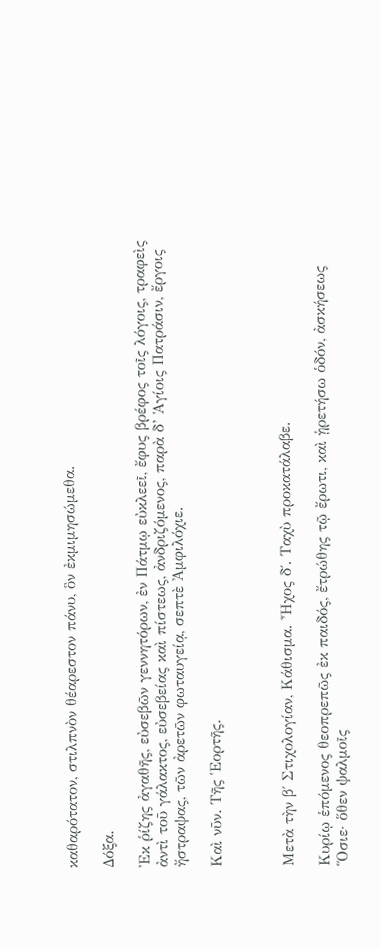καθαρότατον, στιλπνὸν θέαρεστον πάνυ, ὃν ἐκμιμησώμεθα.

Δόξα.

Ἐκ ῥίζης ἀγαθῆς, εὐσεβῶν γεννητόρων, ἐν Πάτμῳ εὐκλεεῖ, ἔφυς βρέφος τοῖς λόγοις, τραφεὶς ἀντὶ τοῦ γάλακτος, εὐσεβείας καὶ πίστεως, ἀνδριζόμενος, παρὰ δ’ Ἁγίοις Πατράσιν, ἔργοις ἤστραψας, τῶν ἀρετῶν φωταυγείᾳ, σεπτὲ Ἀμφιλόχιε.

Καὶ νῦν. Τῆς Ἑορτῆς.



Μετὰ τὴν β΄ Στιχολογίαν, Κάθισμα. Ἦχος δ΄. Ταχὺ προκατάλαβε.

Κυρίῳ ἑπόμενος θεοπρεπῶς ἐκ παιδός, ἔτρώθης τῷ ἔρωτι, καὶ ᾑρετήσω ὁδόν, ἀσκήσεως Ὅσιε· ὅθεν ψαλμοῖς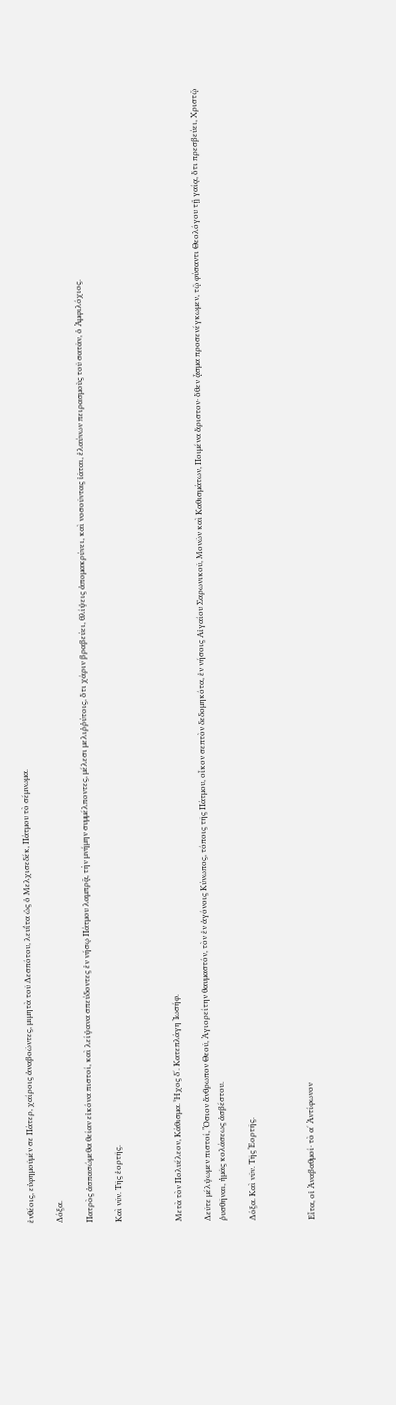ἐνθέοις, εὐφημοῦμέν σε Πάτερ, χαίροις ἀναβοῶντες, μιμητὰ τοῦ Δεσπότου, λευΐτα ὡς ὁ Μελχισεδέκ, Πάτμου τὸ σέμνωμα.

Δόξα.

Πατρὸς ἀσπασώμεθα θείαν εἰκόνα πιστοί, καὶ λείψανα σπεύδοντες ἐν νήσῳ Πάτμου λαμπρᾷ, τὴν μνήμην συμμέλποντες, μέλεσι μελιῤῥύτοις, ὅτι χάριν βραβεύει, θλίψεις ἀπομακρύνει, καὶ νοσοῦντας ἰᾶται, ἐλαύνων πειρασμοὺς τοῦ σατᾶν, ὁ Ἀμφιλόχιος.

Καὶ νῦν. Τῆς ἑορτῆς.



Μετὰ τὸν Πολυέλεον, Κάθισμα. Ἦχος δ΄. Κατεπλάγη Ἰωσήφ.

Δεῦτε μέλψωμεν πιστοί, Ὅσιον ἄνθρωπον Θεοῦ, Ἁγιορείτην θαυμαστόν, τὸν ἐν ἀγόνοις Κύνωπος, τόποις τῆς Πάτμου, οἶκον σεπτὸν δεδομηκότα, ἐν νήσοις Αἰγαίου Σαρωνικοῦ, Μονῶν καὶ Καθισμάτων, Ποιμένα ἄριστον· ὅθεν ᾆσμα προσενέγκωμεν, τῷ φύσαντι Θεολόγου τῇ γαίᾳ, ὅτι πρεσβεύει, Χριστῷ ῥυσθῆναι, ἡμᾶς κολάσεως ἀσβέστου.

Δόξα. Καὶ νῦν. Τῆς Ἑορτῆς.



Εἶτα, οἱ Ἀναβαθμοί· τὸ α΄ Ἀντίφωνον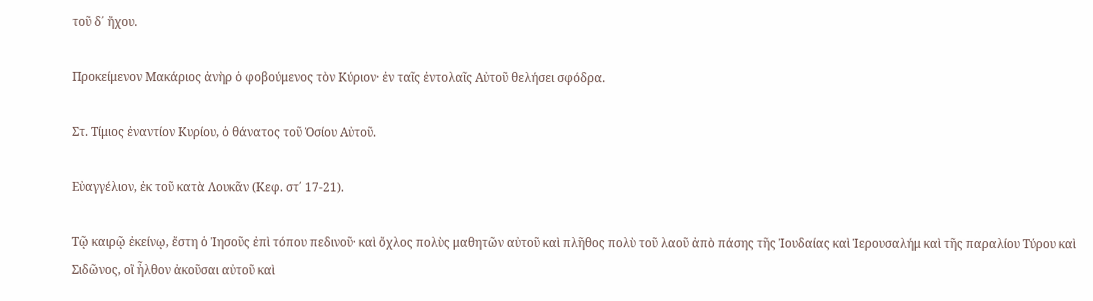τοῦ δ΄ ἤχου.

Προκείμενον Μακάριος ἀνὴρ ὁ φοβούμενος τὸν Κύριον· ἐν ταῖς ἐντολαῖς Αὐτοῦ θελήσει σφόδρα.

Στ. Τίμιος ἐναντίον Κυρίου, ὁ θάνατος τοῦ Ὁσίου Αὐτοῦ.

Εὐαγγέλιον, ἐκ τοῦ κατὰ Λουκᾶν (Κεφ. στ΄ 17-21).

Τῷ καιρῷ ἐκείνῳ, ἔστη ὁ Ἰησοῦς ἐπὶ τόπου πεδινοῦ· καὶ ὄχλος πολὺς μαθητῶν αὐτοῦ καὶ πλῆθος πολὺ τοῦ λαοῦ ἀπὸ πάσης τῆς Ἰουδαίας καὶ Ἱερουσαλήμ καὶ τῆς παραλίου Τύρου καὶ Σιδῶνος, οἳ ἦλθον ἀκοῦσαι αὐτοῦ καὶ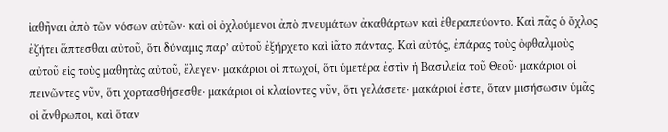ἰαθῆναι ἀπὸ τῶν νόσων αὐτῶν· καὶ οἱ ὀχλούμενοι ἀπὸ πνευμάτων ἀκαθάρτων καὶ ἐθεραπεύοντο. Καὶ πᾶς ὁ ὄχλος ἐζήτει ἅπτεσθαι αὐτοῦ, ὅτι δύναμις παρ’ αὐτοῦ ἐξήρχετο καὶ ἰᾶτο πάντας. Καὶ αὐτός, ἐπάρας τοὺς ὀφθαλμοὺς αὐτοῦ εἰς τοὺς μαθητὰς αὐτοῦ, ἔλεγεν· μακάριοι οἱ πτωχοί, ὅτι ὑμετέρα ἐστὶν ἡ Βασιλεία τοῦ Θεοῦ· μακάριοι οἱ πεινῶντες νῦν, ὅτι χορτασθήσεσθε· μακάριοι οἱ κλαίοντες νῦν, ὅτι γελάσετε· μακάριοί ἐστε, ὅταν μισήσωσιν ὑμᾶς οἱ ἄνθρωποι, καὶ ὅταν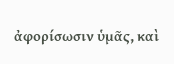ἀφορίσωσιν ὑμᾶς, καὶ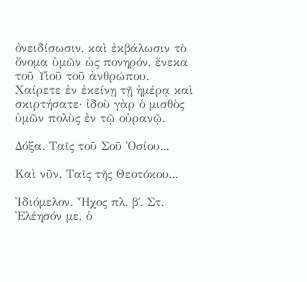ὀνειδίσωσιν, καὶ ἐκβάλωσιν τὸ ὄνομα ὑμῶν ὡς πονηρόν, ἕνεκα τοῦ Υἱοῦ τοῦ ἀνθρώπου. Χαίρετε ἐν ἐκείνῃ τῇ ἡμέρᾳ καὶ σκιρτήσατε· ἰδοὺ γὰρ ὁ μισθὸς ὑμῶν πολὺς ἐν τῷ οὐρανῷ.

Δόξα. Ταῖς τοῦ Σοῦ Ὁσίου...

Καὶ νῦν. Ταῖς τῆς Θεοτόκου...

Ἰδιόμελον. Ἦχος πλ. β΄. Στ. Ἐλέησόν με, ὁ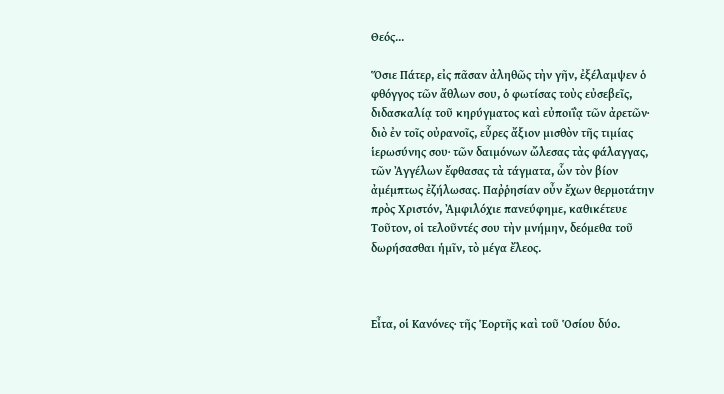Θεός...

Ὅσιε Πάτερ, εἰς πᾶσαν ἀληθῶς τὴν γῆν, ἐξέλαμψεν ὁ φθόγγος τῶν ἄθλων σου, ὁ φωτίσας τοὺς εὐσεβεῖς, διδασκαλίᾳ τοῦ κηρύγματος καὶ εὐποιΐᾳ τῶν ἀρετῶν· διὸ ἐν τοῖς οὐρανοῖς, εὗρες ἄξιον μισθὸν τῆς τιμίας ἱερωσύνης σου· τῶν δαιμόνων ὤλεσας τὰς φάλαγγας, τῶν Ἀγγέλων ἔφθασας τὰ τάγματα, ὧν τὸν βίον ἀμέμπτως ἐζήλωσας. Παῤῥησίαν οὖν ἔχων θερμοτάτην πρὸς Χριστόν, Ἀμφιλόχιε πανεύφημε, καθικέτευε Τοῦτον, οἱ τελοῦντές σου τὴν μνήμην, δεόμεθα τοῦ δωρήσασθαι ἡμῖν, τὸ μέγα ἔλεος.



Εἶτα, οἱ Κανόνες· τῆς Ἑορτῆς καὶ τοῦ Ὁσίου δύο.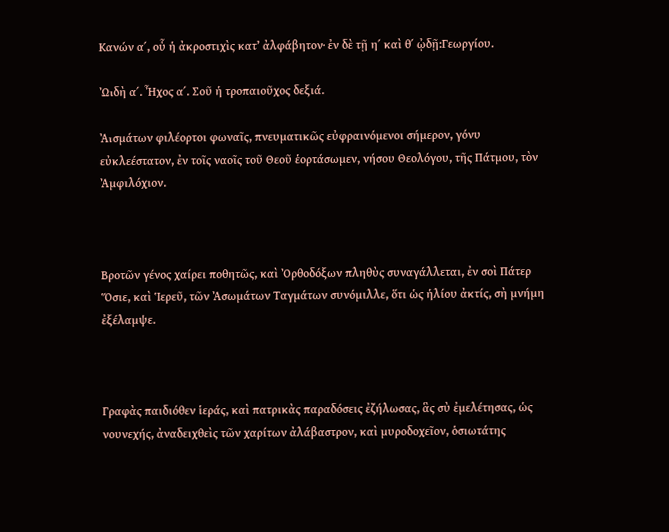Κανών α΄, οὗ ἡ ἀκροστιχὶς κατ’ ἀλφάβητον· ἐν δὲ τῇ η΄ καὶ θ΄ ᾠδῇ:Γεωργίου.

ᾨδὴ α΄. Ἦχος α΄. Σοῦ ἡ τροπαιοῦχος δεξιά.

ᾈσμάτων φιλέορτοι φωναῖς, πνευματικῶς εὐφραινόμενοι σήμερον, γόνυ εὐκλεέστατον, ἐν τοῖς ναοῖς τοῦ Θεοῦ ἑορτάσωμεν, νήσου Θεολόγου, τῆς Πάτμου, τὸν Ἀμφιλόχιον.



Βροτῶν γένος χαίρει ποθητῶς, καὶ Ὀρθοδόξων πληθὺς συναγάλλεται, ἐν σοὶ Πάτερ Ὅσιε, καὶ Ἱερεῦ, τῶν Ἀσωμάτων Ταγμάτων συνόμιλλε, ὅτι ὡς ἡλίου ἀκτίς, σὴ μνήμη ἐξέλαμψε.



Γραφὰς παιδιόθεν ἱεράς, καὶ πατρικὰς παραδόσεις ἐζήλωσας, ἃς σὺ ἐμελέτησας, ὡς νουνεχής, ἀναδειχθεὶς τῶν χαρίτων ἀλάβαστρον, καὶ μυροδοχεῖον, ὁσιωτάτης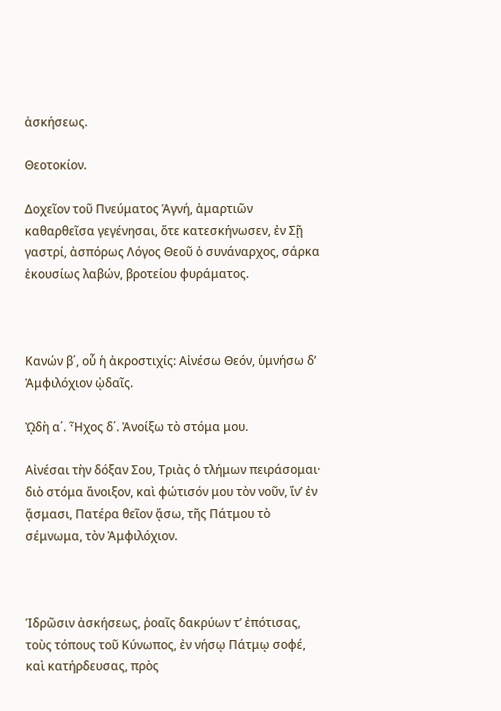ἀσκήσεως.

Θεοτοκίον.

Δοχεῖον τοῦ Πνεύματος Ἁγνή, ἁμαρτιῶν καθαρθεῖσα γεγένησαι, ὅτε κατεσκήνωσεν, ἐν Σῇ γαστρί, ἀσπόρως Λόγος Θεοῦ ὁ συνάναρχος, σάρκα ἑκουσίως λαβών, βροτείου φυράματος.



Κανών β΄, οὗ ἡ ἀκροστιχίς: Αἰνέσω Θεόν, ὑμνήσω δ’ Ἀμφιλόχιον ᾠδαῖς.

ᾨδὴ α΄. Ἦχος δ΄. Ἀνοίξω τὸ στόμα μου.

Αἰνέσαι τὴν δόξαν Σου, Τριὰς ὁ τλήμων πειράσομαι· διὸ στόμα ἄνοιξον, καὶ φώτισόν μου τὸν νοῦν, ἵν’ ἐν ᾄσμασι, Πατέρα θεῖον ᾄσω, τῆς Πάτμου τὸ σέμνωμα, τὸν Ἀμφιλόχιον.



Ἱδρῶσιν ἀσκήσεως, ῥοαῖς δακρύων τ’ ἐπότισας, τοὺς τόπους τοῦ Κύνωπος, ἐν νήσῳ Πάτμῳ σοφέ, καὶ κατήρδευσας, πρὸς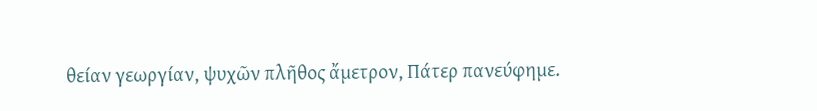θείαν γεωργίαν, ψυχῶν πλῆθος ἄμετρον, Πάτερ πανεύφημε.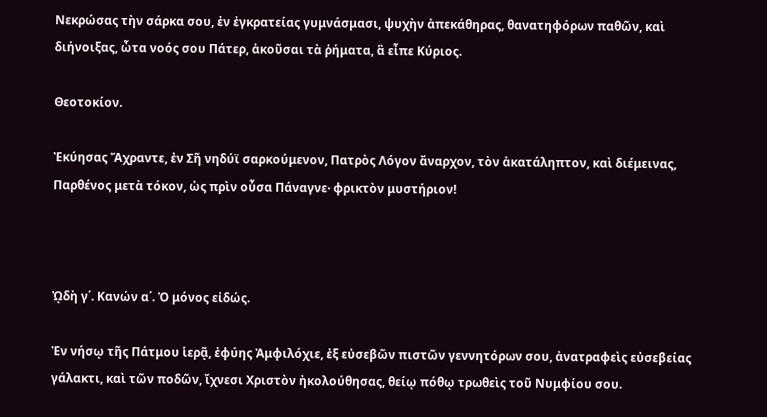Νεκρώσας τὴν σάρκα σου, ἐν ἐγκρατείας γυμνάσμασι, ψυχὴν ἀπεκάθηρας, θανατηφόρων παθῶν, καὶ διήνοιξας, ὦτα νοός σου Πάτερ, ἀκοῦσαι τὰ ῥήματα, ἃ εἶπε Κύριος.

Θεοτοκίον.

Ἐκύησας Ἄχραντε, ἐν Σῆ νηδύϊ σαρκούμενον, Πατρὸς Λόγον ἄναρχον, τὸν ἀκατάληπτον, καὶ διέμεινας, Παρθένος μετὰ τόκον, ὡς πρὶν οὖσα Πάναγνε· φρικτὸν μυστήριον!



ᾨδὴ γ΄. Κανών α΄. Ὁ μόνος εἰδώς.

Ἐν νήσῳ τῆς Πάτμου ἱερᾷ, ἐφύης Ἀμφιλόχιε, ἐξ εὐσεβῶν πιστῶν γεννητόρων σου, ἀνατραφεὶς εὐσεβείας γάλακτι, καὶ τῶν ποδῶν, ἴχνεσι Χριστὸν ἠκολούθησας, θείῳ πόθῳ τρωθεὶς τοῦ Νυμφίου σου.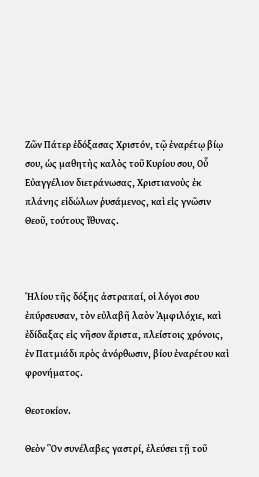Ζῶν Πάτερ ἐδόξασας Χριστόν, τῷ ἐναρέτῳ βίῳ σου, ὡς μαθητὴς καλὸς τοῦ Κυρίου σου, Οὗ Εὐαγγέλιον διετράνωσας, Χριστιανοὺς ἐκ πλάνης εἰδώλων ῥυσάμενος, καὶ εἰς γνῶσιν Θεοῦ, τούτους ἴθυνας.



Ἡλίου τῆς δόξης ἀστραπαί, οἱ λόγοι σου ἐπύρσευσαν, τὸν εὐλαβῆ λαὸν Ἀμφιλόχιε, καὶ ἐδίδαξας εἰς νῆσον ἄριστα, πλείστοις χρόνοις, ἐν Πατμιάδι πρὸς ἀνόρθωσιν, βίου ἐναρέτου καὶ φρονήματος.

Θεοτοκίον.

Θεὸν Ὃν συνέλαβες γαστρί, ἐλεύσει τῇ τοῦ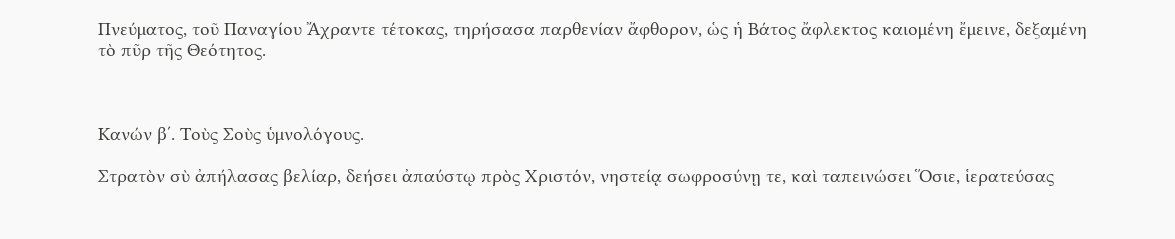Πνεύματος, τοῦ Παναγίου Ἄχραντε τέτοκας, τηρήσασα παρθενίαν ἄφθορον, ὡς ἡ Βάτος ἄφλεκτος καιομένη ἔμεινε, δεξαμένη τὸ πῦρ τῆς Θεότητος.



Κανών β΄. Τοὺς Σοὺς ὑμνολόγους.

Στρατὸν σὺ ἀπήλασας βελίαρ, δεήσει ἀπαύστῳ πρὸς Χριστόν, νηστείᾳ σωφροσύνῃ τε, καὶ ταπεινώσει Ὅσιε, ἱερατεύσας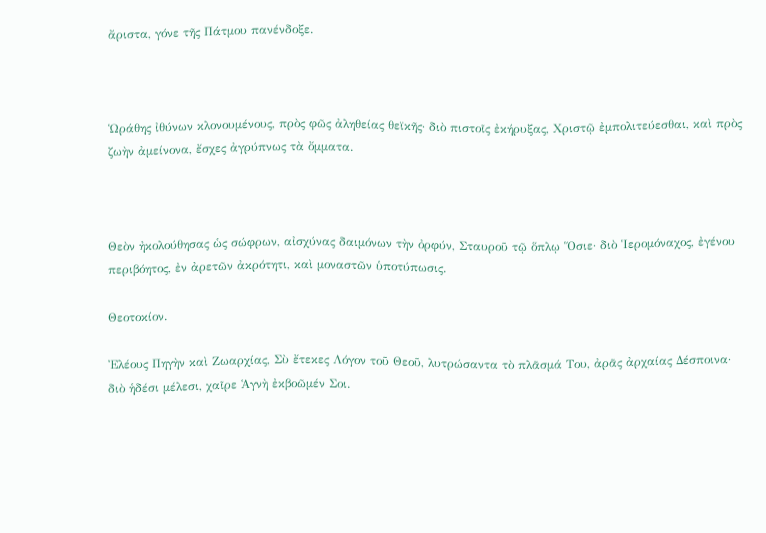ἄριστα, γόνε τῆς Πάτμου πανένδοξε.



Ὡράθης ἰθύνων κλονουμένους, πρὸς φῶς ἀληθείας θεϊκῆς· διὸ πιστοῖς ἐκήρυξας, Χριστῷ ἐμπολιτεύεσθαι, καὶ πρὸς ζωὴν ἀμείνονα, ἔσχες ἀγρύπνως τὰ ὄμματα.



Θεὸν ἠκολούθησας ὡς σώφρων, αἰσχύνας δαιμόνων τὴν ὀρφύν, Σταυροῦ τῷ ὅπλῳ Ὅσιε· διὸ Ἱερομόναχος, ἐγένου περιβόητος, ἐν ἀρετῶν ἀκρότητι, καὶ μοναστῶν ὑποτύπωσις.

Θεοτοκίον.

Ἐλέους Πηγὴν καὶ Ζωαρχίας, Σὺ ἔτεκες Λόγον τοῦ Θεοῦ, λυτρώσαντα τὸ πλᾶσμά Του, ἀρᾶς ἀρχαίας Δέσποινα· διὸ ἡδέσι μέλεσι, χαῖρε Ἁγνὴ ἐκβοῶμέν Σοι.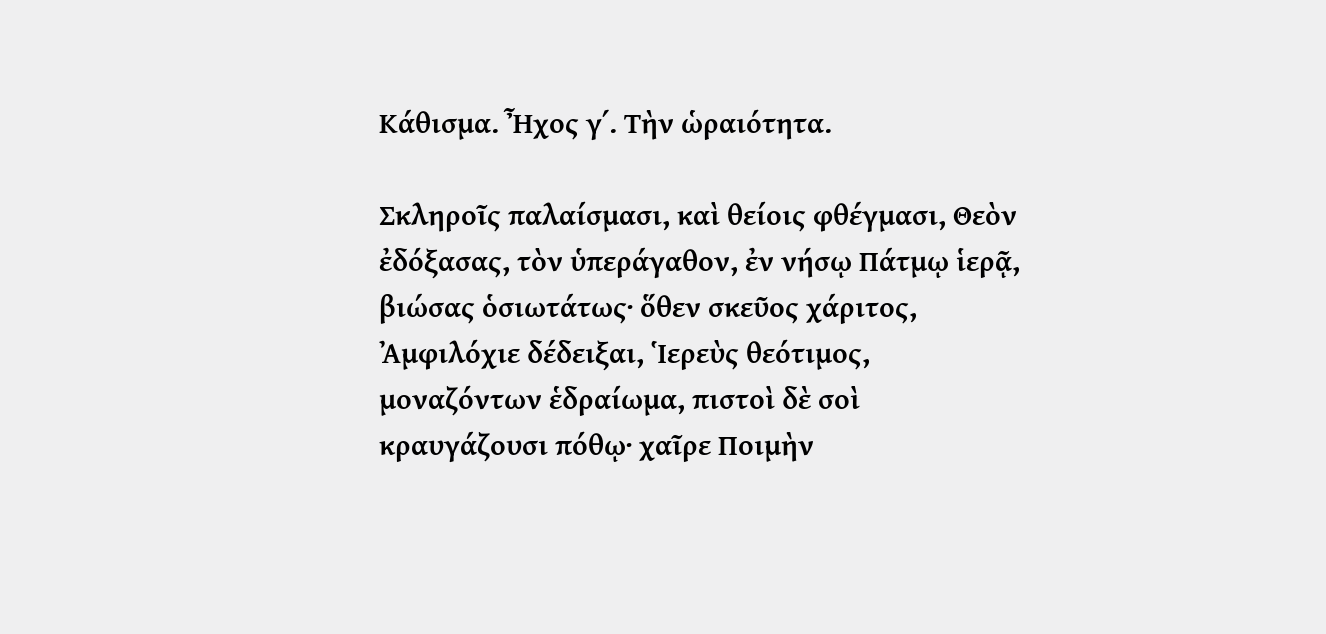Κάθισμα. Ἦχος γ΄. Τὴν ὡραιότητα.

Σκληροῖς παλαίσμασι, καὶ θείοις φθέγμασι, Θεὸν ἐδόξασας, τὸν ὑπεράγαθον, ἐν νήσῳ Πάτμῳ ἱερᾷ, βιώσας ὁσιωτάτως· ὅθεν σκεῦος χάριτος, Ἀμφιλόχιε δέδειξαι, Ἱερεὺς θεότιμος, μοναζόντων ἑδραίωμα, πιστοὶ δὲ σοὶ κραυγάζουσι πόθῳ· χαῖρε Ποιμὴν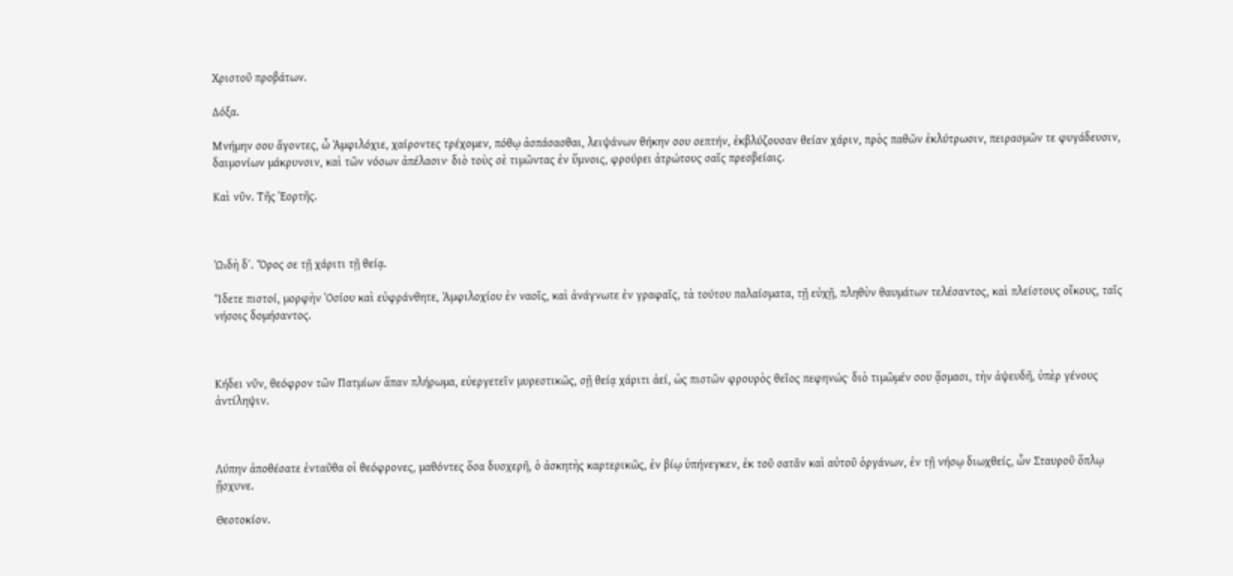Χριστοῦ προβάτων.

Δόξα.

Μνήμην σου ἄγοντες, ὦ Ἀμφιλόχιε, χαίροντες τρέχομεν, πόθῳ ἀσπάσασθαι, λειψάνων θήκην σου σεπτήν, ἐκβλύζουσαν θείαν χάριν, πρὸς παθῶν ἐκλύτρωσιν, πειρασμῶν τε φυγάδευσιν, δαιμονίων μάκρυνσιν, καὶ τῶν νόσων ἀπέλασιν· διὸ τοὺς σὲ τιμῶντας ἐν ὕμνοις, φρούρει ἀτρώτους σαῖς πρεσβείαις.

Καὶ νῦν. Τῆς Ἑορτῆς.



ᾨδὴ δ΄. Ὄρος σε τῇ χάριτι τῇ θείᾳ.

Ἴδετε πιστοί, μορφὴν Ὁσίου καὶ εὐφράνθητε, Ἀμφιλοχίου ἐν ναοῖς, καὶ ἀνάγνωτε ἐν γραφαῖς, τὰ τούτου παλαίσματα, τῇ εὐχῇ, πληθὺν θαυμάτων τελέσαντος, καὶ πλείστους οἴκους, ταῖς νήσοις δομήσαντος.



Κήδει νῦν, θεόφρον τῶν Πατμίων ἅπαν πλήρωμα, εὐεργετεῖν μυρεστικῶς, σῇ θείᾳ χάριτι ἀεί, ὡς πιστῶν φρουρὸς θεῖος πεφηνώς· διὸ τιμῶμέν σου ᾄσμασι, τὴν ἀψευδῆ, ὑπὲρ γένους ἀντίληψιν.



Λύπην ἀποθέσατε ἐνταῦθα οἱ θεόφρονες, μαθόντες ὅσα δυσχερῆ, ὁ ἀσκητὴς καρτερικῶς, ἐν βίῳ ὑπήνεγκεν, ἐκ τοῦ σατᾶν καὶ αὐτοῦ ὀργάνων, ἐν τῇ νήσῳ διωχθείς, ὦν Σταυροῦ ὅπλῳ ᾔσχυνε.

Θεοτοκίον.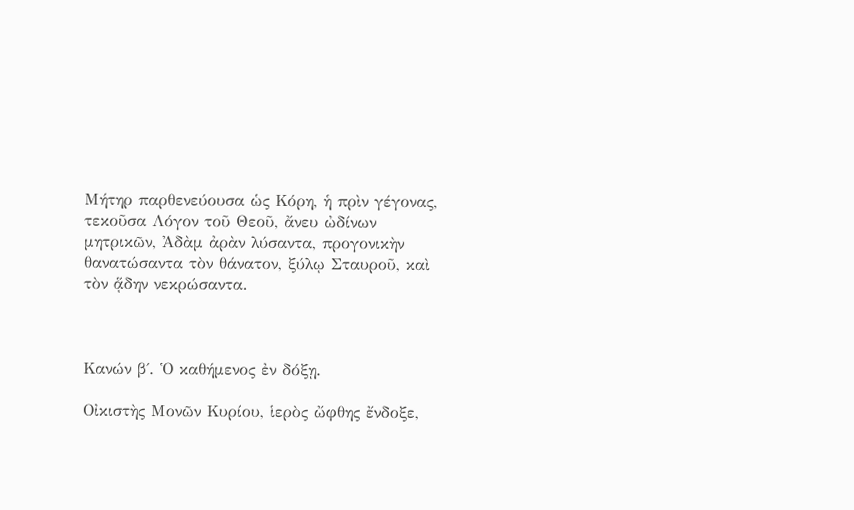Μήτηρ παρθενεύουσα ὡς Κόρη, ἡ πρὶν γέγονας, τεκοῦσα Λόγον τοῦ Θεοῦ, ἄνευ ὠδίνων μητρικῶν, Ἀδὰμ ἀρὰν λύσαντα, προγονικὴν θανατώσαντα τὸν θάνατον, ξύλῳ Σταυροῦ, καὶ τὸν ᾅδην νεκρώσαντα.



Κανών β΄. Ὁ καθήμενος ἐν δόξῃ.

Οἰκιστὴς Μονῶν Κυρίου, ἱερὸς ὤφθης ἔνδοξε,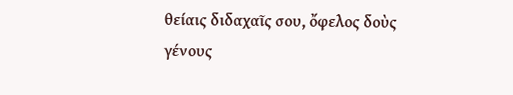θείαις διδαχαῖς σου, ὄφελος δοὺς γένους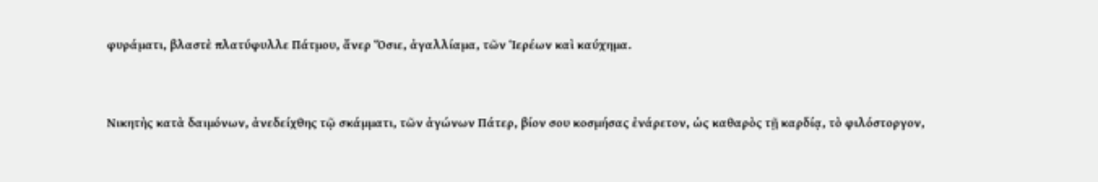φυράματι, βλαστὲ πλατύφυλλε Πάτμου, ἄνερ Ὅσιε, ἀγαλλίαμα, τῶν Ἱερέων καὶ καύχημα.



Νικητὴς κατὰ δαιμόνων, ἀνεδείχθης τῷ σκάμματι, τῶν ἀγώνων Πάτερ, βίον σου κοσμήσας ἐνάρετον, ὡς καθαρὸς τῇ καρδίᾳ, τὸ φιλόστοργον,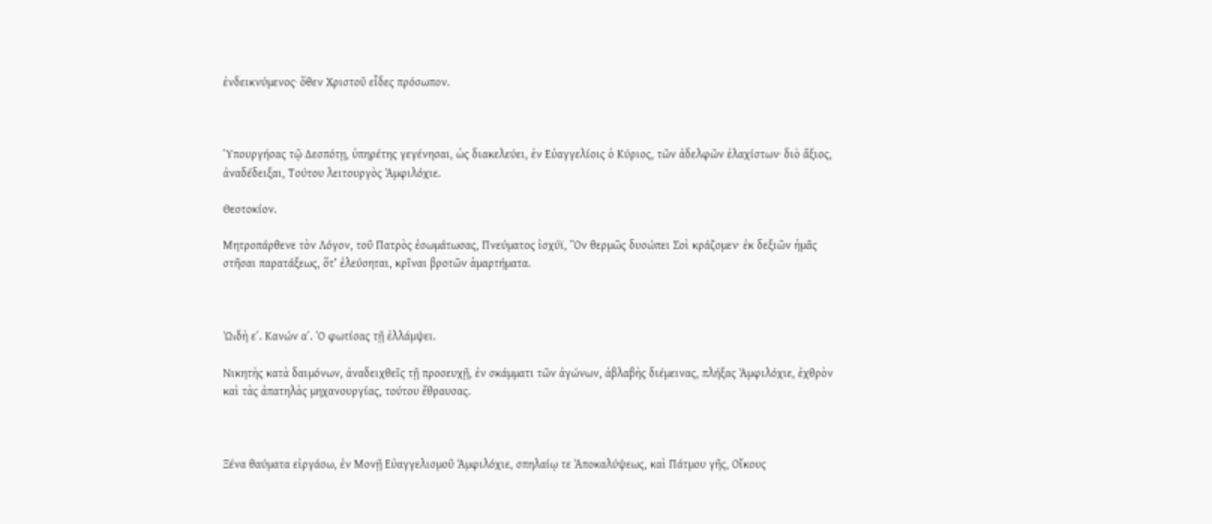ἐνδεικνύμενος· ὅθεν Χριστοῦ εἶδες πρόσωπον.



Ὑπουργήσας τῷ Δεσπότῃ, ὑπηρέτης γεγένησαι, ὡς διακελεύει, ἐν Εὐαγγελίοις ὁ Κύριος, τῶν ἀδελφῶν ἐλαχίστων· διὸ ἄξιος, ἀναδέδειξαι, Τούτου λειτουργὸς Ἀμφιλόχιε.

Θεοτοκίον.

Μητροπάρθενε τὸν Λόγον, τοῦ Πατρὸς ἐσωμάτωσας, Πνεύματος ἰσχύϊ, Ὃν θερμῶς δυσώπει Σοὶ κράζομεν· ἐκ δεξιῶν ἡμᾶς στῆσαι παρατάξεως, ὅτ’ ἐλεύσηται, κρῖναι βροτῶν ἁμαρτήματα.



ᾨδὴ ε΄. Κανών α΄. Ὁ φωτίσας τῇ ἐλλάμψει.

Νικητὴς κατὰ δαιμόνων, ἀναδειχθεῖς τῇ προσευχῇ, ἐν σκάμματι τῶν ἀγώνων, ἀβλαβὴς διέμεινας, πλήξας Ἀμφιλόχιε, ἐχθρὸν καὶ τὰς ἀπατηλὰς μηχανουργίας, τούτου ἔθραυσας.



Ξένα θαύματα εἰργάσω, ἐν Μονῇ Εὐαγγελισμοῦ Ἀμφιλόχιε, σπηλαίῳ τε Ἀποκαλύψεως, καὶ Πάτμου γῆς, Οἴκους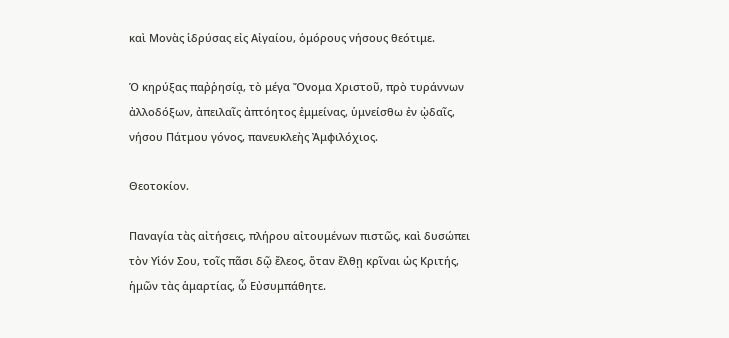καὶ Μονὰς ἱδρύσας εἰς Αἰγαίου, ὁμόρους νήσους θεότιμε.

Ὁ κηρύξας παῤῥησίᾳ, τὸ μέγα Ὄνομα Χριστοῦ, πρὸ τυράννων ἀλλοδόξων, ἀπειλαῖς ἀπτόητος ἐμμείνας, ὑμνείσθω ἐν ᾠδαῖς, νήσου Πάτμου γόνος, πανευκλεὴς Ἀμφιλόχιος.

Θεοτοκίον.

Παναγία τὰς αἰτήσεις, πλήρου αἰτουμένων πιστῶς, καὶ δυσώπει τὸν Υἱόν Σου, τοῖς πᾶσι δῷ ἔλεος, ὅταν ἔλθῃ κρῖναι ὡς Κριτής, ἡμῶν τὰς ἁμαρτίας, ὦ Εὐσυμπάθητε.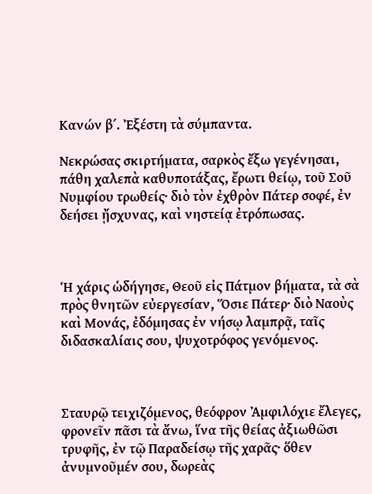Κανών β΄. Ἐξέστη τὰ σύμπαντα.

Νεκρώσας σκιρτήματα, σαρκὸς ἔξω γεγένησαι, πάθη χαλεπὰ καθυποτάξας, ἔρωτι θείῳ, τοῦ Σοῦ Νυμφίου τρωθείς· διὸ τὸν ἐχθρὸν Πάτερ σοφέ, ἐν δεήσει ᾔσχυνας, καὶ νηστείᾳ ἐτρόπωσας.



Ἡ χάρις ὡδήγησε, Θεοῦ εἰς Πάτμον βήματα, τὰ σὰ πρὸς θνητῶν εὐεργεσίαν, Ὅσιε Πάτερ· διὸ Ναοὺς καὶ Μονάς, ἐδόμησας ἐν νήσῳ λαμπρᾷ, ταῖς διδασκαλίαις σου, ψυχοτρόφος γενόμενος.



Σταυρῷ τειχιζόμενος, θεόφρον Ἀμφιλόχιε ἔλεγες, φρονεῖν πᾶσι τὰ ἄνω, ἵνα τῆς θείας ἀξιωθῶσι τρυφῆς, ἐν τῷ Παραδείσῳ τῆς χαρᾶς· ὅθεν ἀνυμνοῦμέν σου, δωρεὰς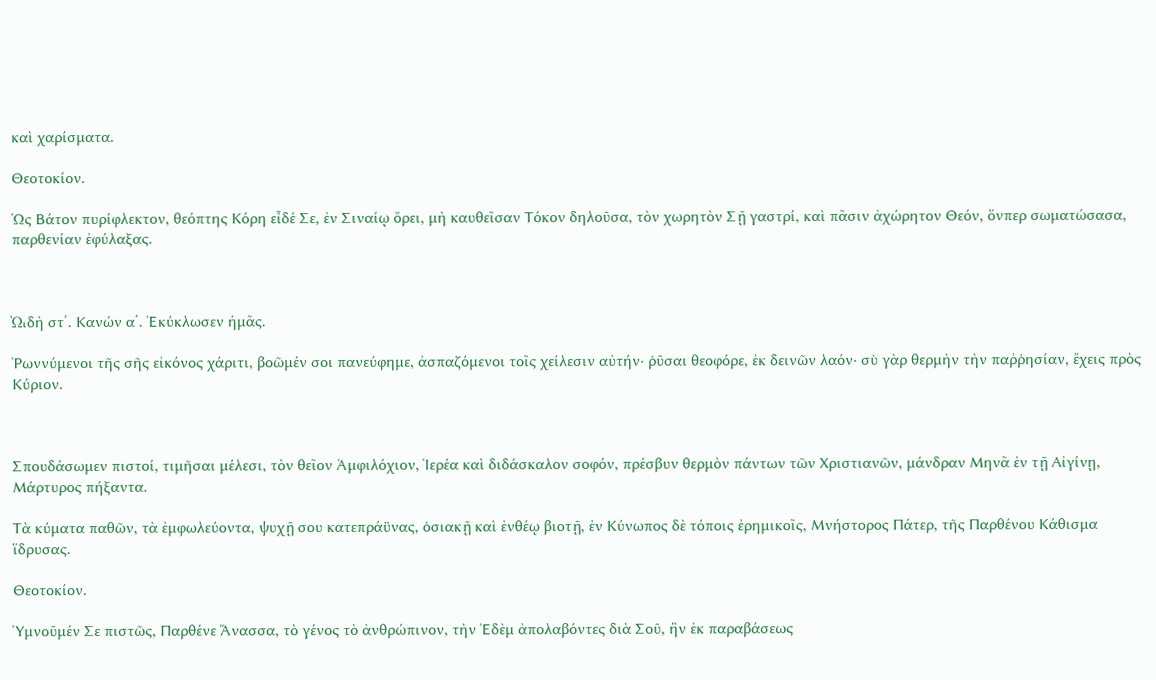καὶ χαρίσματα.

Θεοτοκίον.

Ὡς Βάτον πυρίφλεκτον, θεόπτης Κόρη εἶδέ Σε, ἐν Σιναίῳ ὄρει, μὴ καυθεῖσαν Τόκον δηλοῦσα, τὸν χωρητὸν Σῇ γαστρί, καὶ πᾶσιν ἀχώρητον Θεόν, ὅνπερ σωματώσασα, παρθενίαν ἐφύλαξας.



ᾨδὴ στ΄. Κανών α΄. Ἐκύκλωσεν ἡμᾶς.

Ῥωννύμενοι τῆς σῆς εἰκόνος χάριτι, βοῶμέν σοι πανεύφημε, ἀσπαζόμενοι τοῖς χείλεσιν αὐτήν· ῥῦσαι θεοφόρε, ἐκ δεινῶν λαόν· σὺ γὰρ θερμὴν τὴν παῤῥησίαν, ἔχεις πρὸς Κύριον.



Σπουδάσωμεν πιστοί, τιμῆσαι μέλεσι, τὸν θεῖον Ἀμφιλόχιον, Ἱερέα καὶ διδάσκαλον σοφόν, πρέσβυν θερμὸν πάντων τῶν Χριστιανῶν, μάνδραν Μηνᾶ ἐν τῇ Αἰγίνῃ, Μάρτυρος πήξαντα.

Τὰ κύματα παθῶν, τὰ ἐμφωλεύοντα, ψυχῇ σου κατεπράϋνας, ὁσιακῇ καὶ ἐνθέῳ βιοτῇ, ἐν Κύνωπος δὲ τόποις ἐρημικοῖς, Μνήστορος Πάτερ, τῆς Παρθένου Κάθισμα ἵδρυσας.

Θεοτοκίον.

Ὑμνοῦμέν Σε πιστῶς, Παρθένε Ἄνασσα, τὸ γένος τὸ ἀνθρώπινον, τὴν Ἐδὲμ ἀπολαβόντες διὰ Σοῦ, ἣν ἐκ παραβάσεως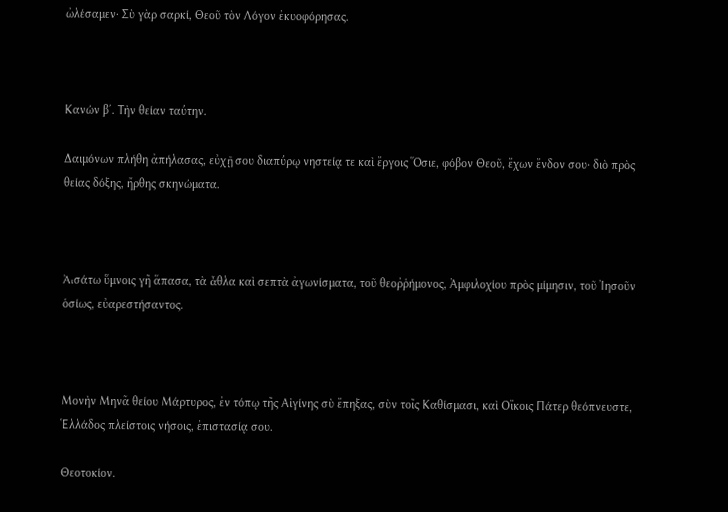ὠλέσαμεν· Σὺ γὰρ σαρκί, Θεοῦ τὸν Λόγον ἐκυοφόρησας.



Κανών β΄. Τὴν θείαν ταύτην.

Δαιμόνων πλήθη ἀπήλασας, εὐχῇ σου διαπύρῳ νηστείᾳ τε καὶ ἔργοις Ὅσιε, φόβον Θεοῦ, ἔχων ἔνδον σου· διὸ πρὸς θείας δόξης, ἤρθης σκηνώματα.



ᾈσάτω ὕμνοις γῆ ἅπασα, τὰ ἆθλα καὶ σεπτὰ ἀγωνίσματα, τοῦ θεοῤῥήμονος, Ἀμφιλοχίου πρὸς μίμησιν, τοῦ Ἰησοῦν ὁσίως, εὐαρεστήσαντος.



Μονὴν Μηνᾶ θείου Μάρτυρος, ἐν τόπῳ τῆς Αἰγίνης σὺ ἔπηξας, σὺν τοῖς Καθίσμασι, καὶ Οἴκοις Πάτερ θεόπνευστε, Ἑλλάδος πλείστοις νήσοις, ἐπιστασίᾳ σου.

Θεοτοκίον.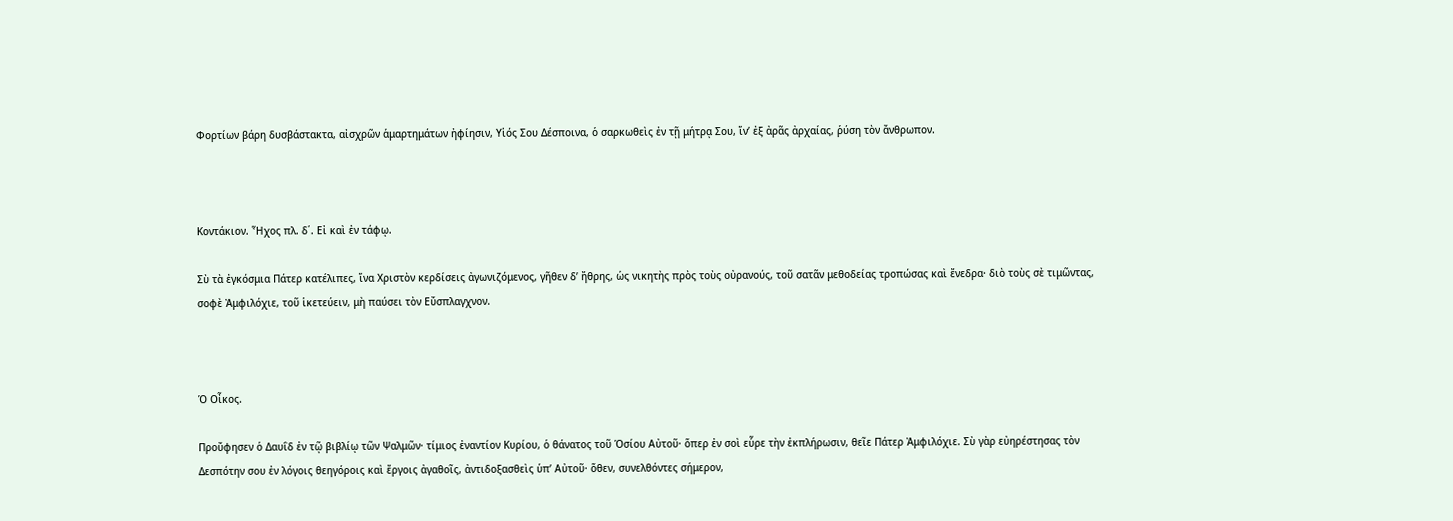Φορτίων βάρη δυσβάστακτα, αἰσχρῶν ἁμαρτημάτων ἠφίησιν, Υἱός Σου Δέσποινα, ὁ σαρκωθεὶς ἐν τῇ μήτρᾳ Σου, ἵν’ ἐξ ἀρᾶς ἀρχαίας, ῥύση τὸν ἄνθρωπον.



Κοντάκιον. Ἦχος πλ. δ΄. Εἰ καὶ ἐν τάφῳ.

Σὺ τὰ ἐγκόσμια Πάτερ κατέλιπες, ἵνα Χριστὸν κερδίσεις ἀγωνιζόμενος, γῆθεν δ’ ἤθρης, ὡς νικητὴς πρὸς τοὺς οὐρανούς, τοῦ σατᾶν μεθοδείας τροπώσας καὶ ἔνεδρα· διὸ τοὺς σὲ τιμῶντας, σοφὲ Ἀμφιλόχιε, τοῦ ἱκετεύειν, μὴ παύσει τὸν Εὔσπλαγχνον.



Ὁ Οἶκος.

Προὔφησεν ὁ Δαυΐδ ἐν τῷ βιβλίῳ τῶν Ψαλμῶν· τίμιος ἐναντίον Κυρίου, ὁ θάνατος τοῦ Ὁσίου Αὐτοῦ· ὅπερ ἐν σοὶ εὗρε τὴν ἐκπλήρωσιν, θεῖε Πάτερ Ἀμφιλόχιε. Σὺ γὰρ εὐηρέστησας τὸν Δεσπότην σου ἐν λόγοις θεηγόροις καὶ ἔργοις ἀγαθοῖς, ἀντιδοξασθεὶς ὑπ’ Αὐτοῦ· ὅθεν, συνελθόντες σήμερον,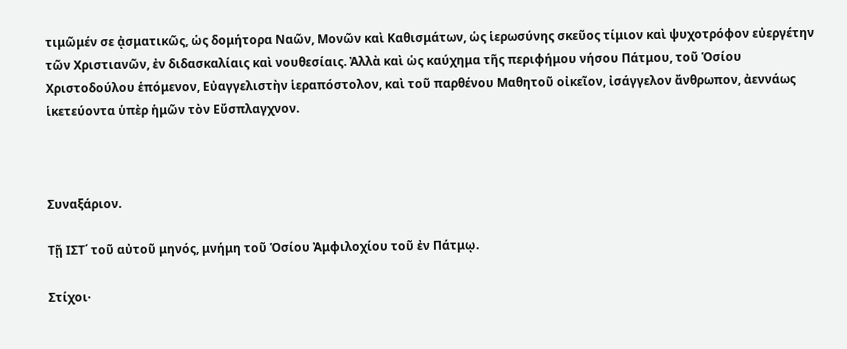τιμῶμέν σε ᾀσματικῶς, ὡς δομήτορα Ναῶν, Μονῶν καὶ Καθισμάτων, ὡς ἱερωσύνης σκεῦος τίμιον καὶ ψυχοτρόφον εὐεργέτην τῶν Χριστιανῶν, ἐν διδασκαλίαις καὶ νουθεσίαις. Ἀλλὰ καὶ ὡς καύχημα τῆς περιφήμου νήσου Πάτμου, τοῦ Ὁσίου Χριστοδούλου ἑπόμενον, Εὐαγγελιστὴν ἱεραπόστολον, καὶ τοῦ παρθένου Μαθητοῦ οἰκεῖον, ἰσάγγελον ἄνθρωπον, ἀεννάως ἱκετεύοντα ὑπὲρ ἡμῶν τὸν Εὔσπλαγχνον.



Συναξάριον.

Τῇ ΙΣΤ΄ τοῦ αὐτοῦ μηνός, μνήμη τοῦ Ὁσίου Ἀμφιλοχίου τοῦ ἐν Πάτμῳ.

Στίχοι·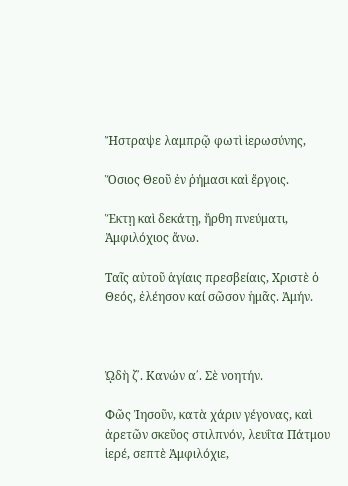Ἤστραψε λαμπρῷ φωτὶ ἱερωσύνης,

Ὅσιος Θεοῦ ἐν ῥήμασι καὶ ἔργοις.

Ἕκτῃ καὶ δεκάτῃ, ἤρθη πνεύματι, Ἀμφιλόχιος ἄνω.

Ταῖς αὐτοῦ ἁγίαις πρεσβείαις, Χριστὲ ὁ Θεός, ἐλέησον καί σῶσον ἡμᾶς. Ἀμήν.



ᾨδὴ ζ΄. Κανών α΄. Σὲ νοητήν.

Φῶς Ἰησοῦν, κατὰ χάριν γέγονας, καὶ ἀρετῶν σκεῦος στιλπνόν, λευΐτα Πάτμου ἱερέ, σεπτὲ Ἀμφιλόχιε,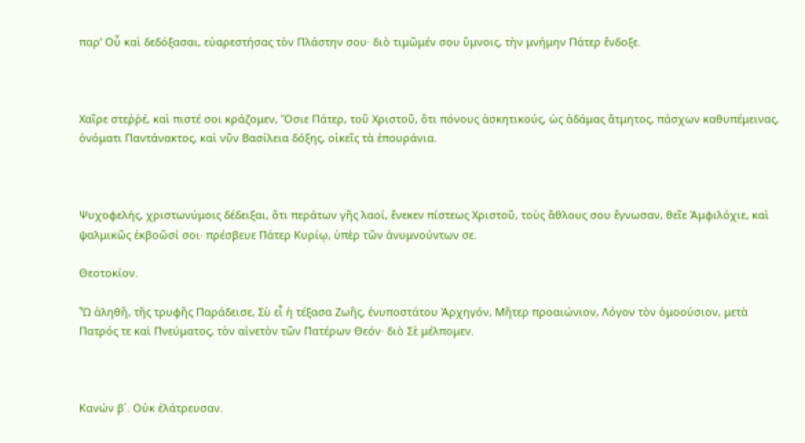παρ’ Οὗ καὶ δεδόξασαι, εὐαρεστήσας τὸν Πλάστην σου· διὸ τιμῶμέν σου ὕμνοις, τὴν μνήμην Πάτερ ἔνδοξε.



Χαῖρε στεῤῥέ, καὶ πιστέ σοι κράζομεν, Ὅσιε Πάτερ, τοῦ Χριστοῦ, ὅτι πόνους ἀσκητικούς, ὡς ἀδάμας ἄτμητος, πάσχων καθυπέμεινας, ὀνόματι Παντάνακτος, καὶ νῦν Βασίλεια δόξης, οἰκεῖς τὰ ἐπουράνια.



Ψυχοφελής, χριστωνύμοις δέδειξαι, ὅτι περάτων γῆς λαοί, ἕνεκεν πίστεως Χριστοῦ, τοὺς ἄθλους σου ἔγνωσαν, θεῖε Ἀμφιλόχιε, καὶ ψαλμικῶς ἐκβοῶσί σοι· πρέσβευε Πάτερ Κυρίῳ, ὑπὲρ τῶν ἀνυμνούντων σε.

Θεοτοκίον.

Ὦ ἀληθῆ, τῆς τρυφῆς Παράδεισε, Σὺ εἶ ἡ τέξασα Ζωῆς, ἐνυποστάτου Ἀρχηγόν, Μῆτερ προαιώνιον, Λόγον τὸν ὁμοούσιον, μετὰ Πατρός τε καὶ Πνεύματος, τὸν αἰνετὸν τῶν Πατέρων Θεόν· διὸ Σὲ μέλπομεν.



Κανών β΄. Οὐκ ἐλάτρευσαν.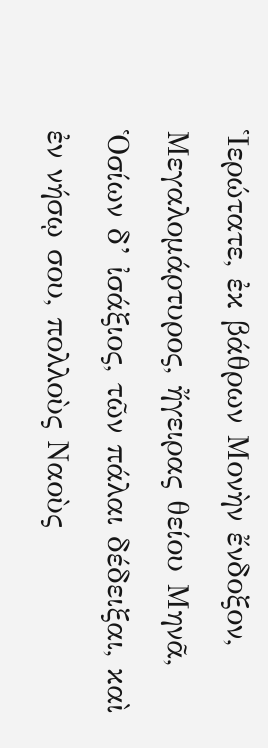Ἱερώτατε, ἐκ βάθρων Μονὴν ἔνδοξον, Μεγαλομάρτυρος, ἤγειρας θείου Μηνᾶ, Ὁσίων δ’ ἰσάξιος, τῶν πάλαι δέδειξαι, καὶ ἐν νήσῳ σου, πολλοὺς Ναοὺς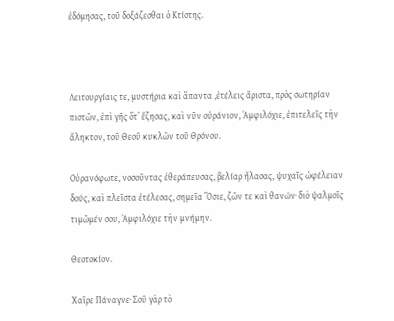ἐδόμησας, τοῦ δοξάζεσθαι ὁ Κτίστης.



Λειτουργίαις τε, μυστήρια καὶ ἅπαντα ,ἐτέλεις ἄριστα, πρὸς σωτηρίαν πιστῶν, ἐπὶ γῆς ὅτ’ ἔζησας, καὶ νῦν οὐράνιον, Ἀμφιλόχιε, ἐπιτελεῖς τὴν ἄληκτον, τοῦ Θεοῦ κυκλῶν τοῦ Θρόνου.

Οὐρανόφωτε, νοσοῦντας ἐθεράπευσας, βελίαρ ἤλασας, ψυχαῖς ὠφέλειαν δούς, καὶ πλεῖστα ἐτέλεσας, σημεῖα Ὅσιε, ζῶν τε καὶ θανών· διὸ ψαλμοῖς τιμῶμέν σου, Ἀμφιλόχιε τὴν μνήμην.

Θεοτοκίον.

Χαῖρε Πάναγνε· Σοῦ γὰρ τὸ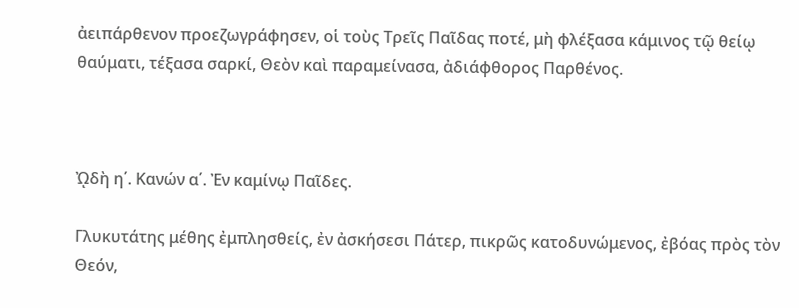ἀειπάρθενον προεζωγράφησεν, οἱ τοὺς Τρεῖς Παῖδας ποτέ, μὴ φλέξασα κάμινος τῷ θείῳ θαύματι, τέξασα σαρκί, Θεὸν καὶ παραμείνασα, ἀδιάφθορος Παρθένος.



ᾨδὴ η΄. Κανών α΄. Ἐν καμίνῳ Παῖδες.

Γλυκυτάτης μέθης ἐμπλησθείς, ἐν ἀσκήσεσι Πάτερ, πικρῶς κατοδυνώμενος, ἐβόας πρὸς τὸν Θεόν,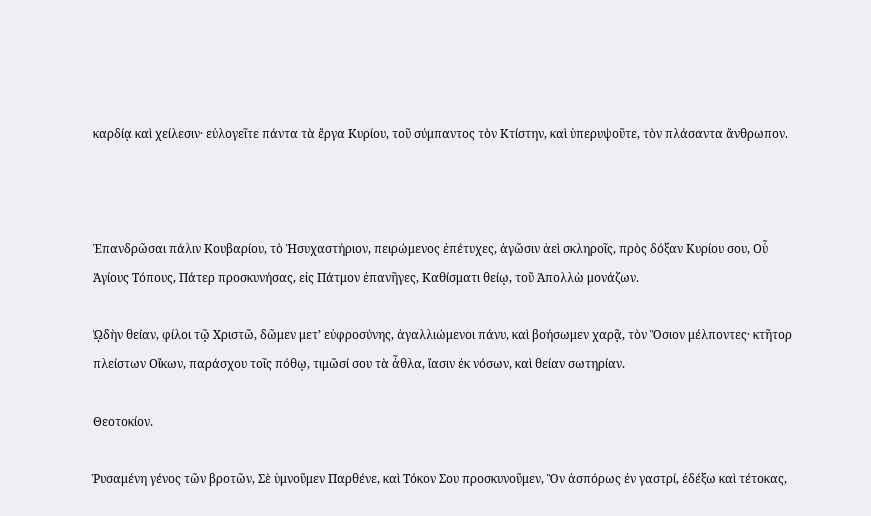καρδίᾳ καὶ χείλεσιν· εὐλογεῖτε πάντα τὰ ἔργα Κυρίου, τοῦ σύμπαντος τὸν Κτίστην, καὶ ὑπερυψοῦτε, τὸν πλάσαντα ἄνθρωπον.



Ἐπανδρῶσαι πάλιν Κουβαρίου, τὸ Ἡσυχαστήριον, πειρώμενος ἐπέτυχες, ἀγῶσιν ἀεὶ σκληροῖς, πρὸς δόξαν Κυρίου σου, Οὗ Ἁγίους Τόπους, Πάτερ προσκυνήσας, εἰς Πάτμον ἐπανῆγες, Καθίσματι θείῳ, τοῦ Ἀπολλὼ μονάζων.

ᾨδὴν θείαν, φίλοι τῷ Χριστῶ, δῶμεν μετ’ εὐφροσύνης, ἀγαλλιώμενοι πάνυ, καὶ βοήσωμεν χαρᾷ, τὸν Ὅσιον μέλποντες· κτῆτορ πλείστων Οἴκων, παράσχου τοῖς πόθῳ, τιμῶσί σου τὰ ἆθλα, ἴασιν ἐκ νόσων, καὶ θείαν σωτηρίαν.

Θεοτοκίον.

Ῥυσαμένη γένος τῶν βροτῶν, Σὲ ὑμνοῦμεν Παρθένε, καὶ Τόκον Σου προσκυνοῦμεν, Ὃν ἀσπόρως ἐν γαστρί, ἐδέξω καὶ τέτοκας,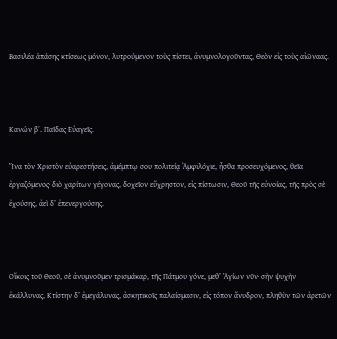Βασιλέα ἁπάσης κτίσεως μόνον, λυτρούμενον τοὺς πίστει, ἀνυμνολογοῦντας, Θεὸν εἰς τοὺς αἰῶναας.



Κανών β΄. Παῖδας Εὐαγεῖς.

Ἵνα τὸν Χριστὸν εὐαρεστήσεις, ἀμέμπτῳ σου πολιτείᾳ Ἀμφιλόχιε, ἦσθα προσευχόμενος, θεῖα ἐργαζόμενος· διὸ χαρίτων γέγονας, δοχεῖον εὔχρηστον, εἰς πίστωσιν, Θεοῦ τῆς εὐνοίας, τῆς πρὸς σὲ ἐχούσης, ἀεὶ δ’ ἐπενεργούσης.



Οἴκοις τοῦ Θεοῦ, σὲ ἀνυμνοῦμεν τρισμάκαρ, τῆς Πάτμου γόνε, μεθ’ Ἁγίων νῦν· σὴν ψυχὴν ἐκάλλυνας, Κτίστην δ’ ἐμεγάλυνας, ἀσκητικοῖς παλαίσμασιν, εἰς τόπον ἄνυδρον, πληθὺν τῶν ἀρετῶν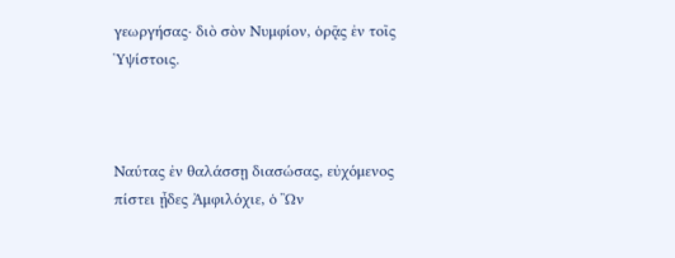γεωργήσας· διὸ σὸν Νυμφίον, ὁρᾷς ἐν τοῖς Ὑψίστοις.



Ναύτας ἐν θαλάσσῃ διασώσας, εὐχόμενος πίστει ᾖδες Ἀμφιλόχιε, ὁ Ὢν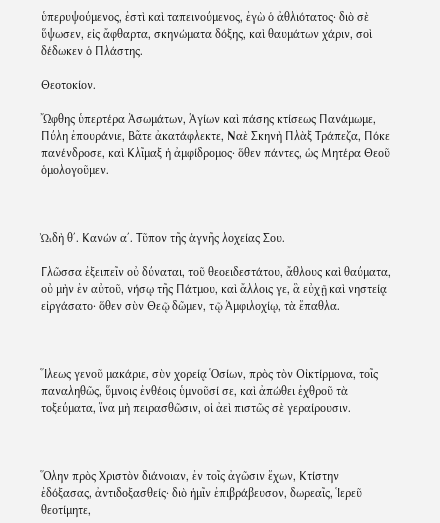ὑπερυψούμενος, ἐστὶ καὶ ταπεινούμενος, ἐγὼ ὁ ἀθλιότατος· διὸ σὲ ὕψωσεν, εἰς ἄφθαρτα, σκηνώματα δόξης, καὶ θαυμάτων χάριν, σοὶ δέδωκεν ὁ Πλάστης.

Θεοτοκίον.

Ὤφθης ὑπερτέρα Ἀσωμάτων, Ἁγίων καὶ πάσης κτίσεως Πανάμωμε, Πύλη ἐπουράνιε, Βᾶτε ἀκατάφλεκτε, Ναὲ Σκηνὴ Πλὰξ Τράπεζα, Πόκε πανένδροσε, καὶ Κλῖμαξ ἡ ἀμφίδρομος· ὅθεν πάντες, ὡς Μητέρα Θεοῦ ὁμολογοῦμεν.



ᾨδὴ θ΄. Κανών α΄. Τῦπον τῆς ἁγνῆς λοχείας Σου.

Γλῶσσα ἐξειπεῖν οὐ δύναται, τοῦ θεοειδεστάτου, ἄθλους καὶ θαύματα, οὐ μὴν ἐν αὐτοῦ, νήσῳ τῆς Πάτμου, καὶ ἄλλοις γε, ἃ εὐχῇ καὶ νηστείᾳ εἰργάσατο· ὅθεν σὺν Θεῷ δῶμεν, τῷ Ἀμφιλοχίῳ, τὰ ἔπαθλα.



Ἵλεως γενοῦ μακάριε, σὺν χορείᾳ Ὁσίων, πρὸς τὸν Οἰκτίρμονα, τοῖς παναληθῶς, ὕμνοις ἐνθέοις ὑμνοῦσί σε, καὶ ἀπώθει ἐχθροῦ τὰ τοξεύματα, ἵνα μὴ πειρασθῶσιν, οἱ ἀεὶ πιστῶς σὲ γεραίρουσιν.



Ὅλην πρὸς Χριστὸν διάνοιαν, ἐν τοῖς ἀγῶσιν ἔχων, Κτίστην ἐδόξασας, ἀντιδοξασθείς· διὸ ἡμῖν ἐπιβράβευσον, δωρεαῖς, Ἱερεῦ θεοτίμητε,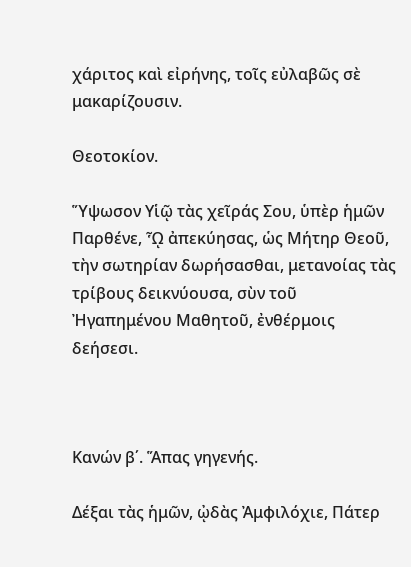χάριτος καὶ εἰρήνης, τοῖς εὐλαβῶς σὲ μακαρίζουσιν.

Θεοτοκίον.

Ὕψωσον Υἱῷ τὰς χεῖράς Σου, ὑπὲρ ἡμῶν Παρθένε, ᾯ ἀπεκύησας, ὡς Μήτηρ Θεοῦ, τὴν σωτηρίαν δωρήσασθαι, μετανοίας τὰς τρίβους δεικνύουσα, σὺν τοῦ Ἠγαπημένου Μαθητοῦ, ἐνθέρμοις δεήσεσι.



Κανών β΄. Ἅπας γηγενής.

Δέξαι τὰς ἡμῶν, ᾠδὰς Ἀμφιλόχιε, Πάτερ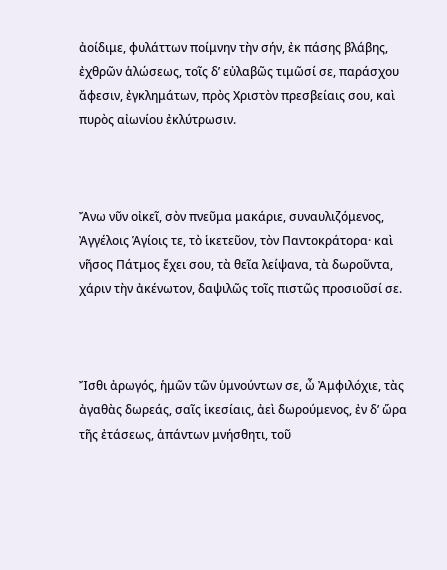ἀοίδιμε, φυλάττων ποίμνην τὴν σήν, ἐκ πάσης βλάβης, ἐχθρῶν ἁλώσεως, τοῖς δ’ εὐλαβῶς τιμῶσί σε, παράσχου ἄφεσιν, ἐγκλημάτων, πρὸς Χριστὸν πρεσβείαις σου, καὶ πυρὸς αἰωνίου ἐκλύτρωσιν.



Ἄνω νῦν οἰκεῖ, σὸν πνεῦμα μακάριε, συναυλιζόμενος, Ἀγγέλοις Ἁγίοις τε, τὸ ἱκετεῦον, τὸν Παντοκράτορα· καὶ νῆσος Πάτμος ἔχει σου, τὰ θεῖα λείψανα, τὰ δωροῦντα, χάριν τὴν ἀκένωτον, δαψιλῶς τοῖς πιστῶς προσιοῦσί σε.



Ἴσθι ἀρωγός, ἡμῶν τῶν ὑμνούντων σε, ὦ Ἀμφιλόχιε, τὰς ἀγαθὰς δωρεάς, σαῖς ἱκεσίαις, ἀεὶ δωρούμενος, ἐν δ’ ὥρα τῆς ἐτάσεως, ἁπάντων μνήσθητι, τοῦ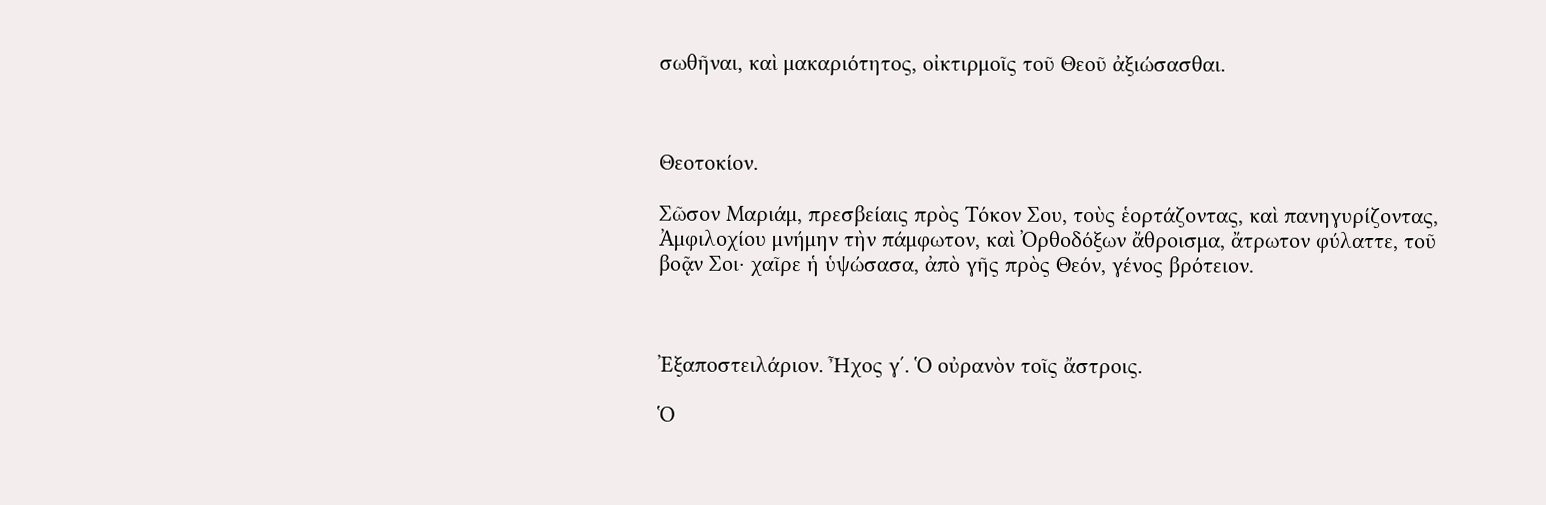σωθῆναι, καὶ μακαριότητος, οἰκτιρμοῖς τοῦ Θεοῦ ἀξιώσασθαι.



Θεοτοκίον.

Σῶσον Μαριάμ, πρεσβείαις πρὸς Τόκον Σου, τοὺς ἑορτάζοντας, καὶ πανηγυρίζοντας, Ἀμφιλοχίου μνήμην τὴν πάμφωτον, καὶ Ὀρθοδόξων ἄθροισμα, ἄτρωτον φύλαττε, τοῦ βοᾷν Σοι· χαῖρε ἡ ὑψώσασα, ἀπὸ γῆς πρὸς Θεόν, γένος βρότειον.



Ἐξαποστειλάριον. Ἦχος γ΄. Ὁ οὐρανὸν τοῖς ἄστροις.

Ὁ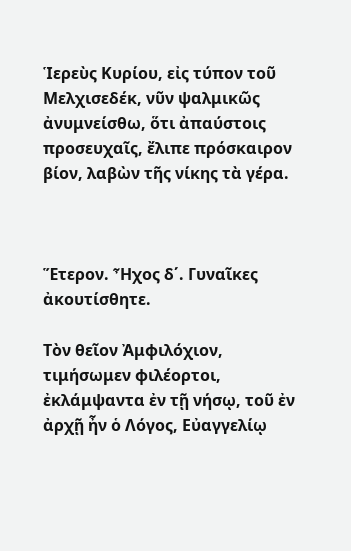Ἱερεὺς Κυρίου, εἰς τύπον τοῦ Μελχισεδέκ, νῦν ψαλμικῶς ἀνυμνείσθω, ὅτι ἀπαύστοις προσευχαῖς, ἔλιπε πρόσκαιρον βίον, λαβὼν τῆς νίκης τὰ γέρα.



Ἕτερον. Ἦχος δ΄. Γυναῖκες ἀκουτίσθητε.

Τὸν θεῖον Ἀμφιλόχιον, τιμήσωμεν φιλέορτοι, ἐκλάμψαντα ἐν τῇ νήσῳ, τοῦ ἐν ἀρχῇ ἦν ὁ Λόγος, Εὐαγγελίῳ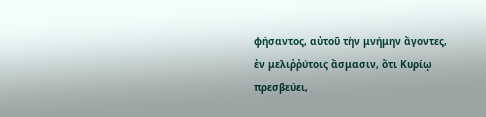φήσαντος, αὐτοῦ τὴν μνήμην ἄγοντες, ἐν μελιῤῥύτοις ἄσμασιν, ὅτι Κυρίῳ πρεσβεύει,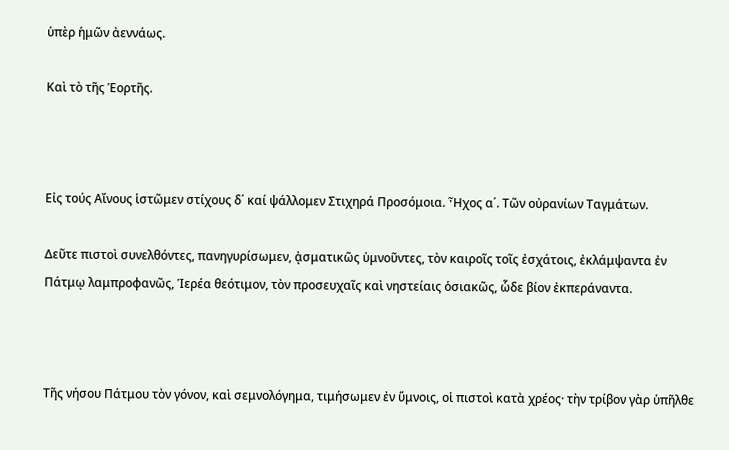ὑπὲρ ἡμῶν ἀεννάως.

Καὶ τὸ τῆς Ἑορτῆς.



Εἰς τούς Αἴνους ἱστῶμεν στίχους δ΄ καί ψάλλομεν Στιχηρά Προσόμοια. Ἦχος α΄. Τῶν οὐρανίων Ταγμάτων.

Δεῦτε πιστοὶ συνελθόντες, πανηγυρίσωμεν, ᾀσματικῶς ὑμνοῦντες, τὸν καιροῖς τοῖς ἐσχάτοις, ἐκλάμψαντα ἐν Πάτμῳ λαμπροφανῶς, Ἱερέα θεότιμον, τὸν προσευχαῖς καὶ νηστείαις ὁσιακῶς, ὧδε βίον ἐκπεράναντα.



Τῆς νήσου Πάτμου τὸν γόνον, καὶ σεμνολόγημα, τιμήσωμεν ἐν ὕμνοις, οἱ πιστοὶ κατὰ χρέος· τὴν τρίβον γὰρ ὑπῆλθε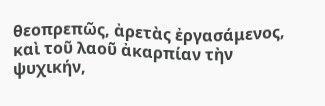θεοπρεπῶς, ἀρετὰς ἐργασάμενος, καὶ τοῦ λαοῦ ἀκαρπίαν τὴν ψυχικήν,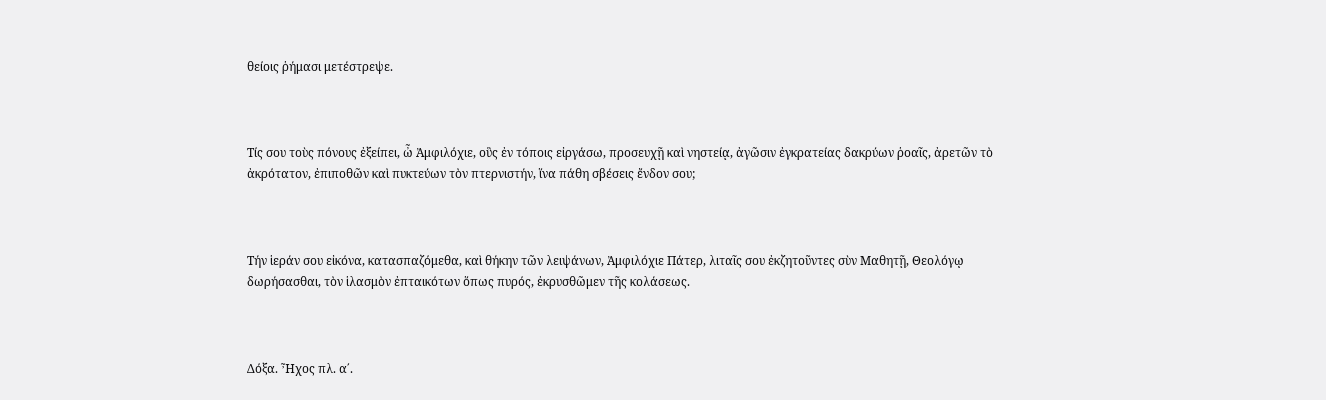θείοις ῥήμασι μετέστρεψε.



Τίς σου τοὺς πόνους ἐξείπει, ὦ Ἀμφιλόχιε, οὓς ἐν τόποις εἰργάσω, προσευχῇ καὶ νηστείᾳ, ἀγῶσιν ἐγκρατείας δακρύων ῥοαῖς, ἀρετῶν τὸ ἀκρότατον, ἐπιποθῶν καὶ πυκτεύων τὸν πτερνιστήν, ἵνα πάθη σβέσεις ἔνδον σου;



Τήν ἱεράν σου εἰκόνα, κατασπαζόμεθα, καὶ θήκην τῶν λειψάνων, Ἀμφιλόχιε Πάτερ, λιταῖς σου ἐκζητοῦντες σὺν Μαθητῇ, Θεολόγῳ δωρήσασθαι, τὸν ἱλασμὸν ἐπταικότων ὅπως πυρός, ἐκρυσθῶμεν τῆς κολάσεως.



Δόξα. Ἦχος πλ. α΄.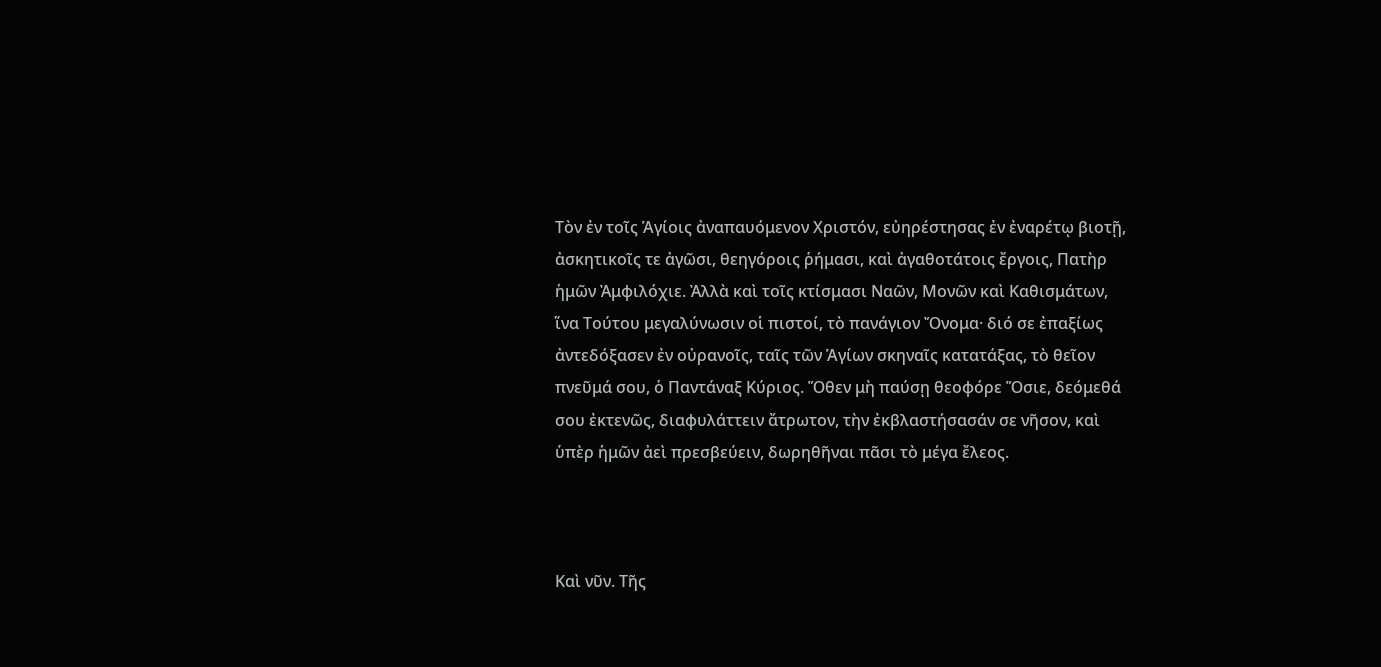Τὸν ἐν τοῖς Ἁγίοις ἀναπαυόμενον Χριστόν, εὐηρέστησας ἐν ἐναρέτῳ βιοτῇ, ἀσκητικοῖς τε ἀγῶσι, θεηγόροις ῥήμασι, καὶ ἀγαθοτάτοις ἔργοις, Πατὴρ ἡμῶν Ἀμφιλόχιε. Ἀλλὰ καὶ τοῖς κτίσμασι Ναῶν, Μονῶν καὶ Καθισμάτων, ἵνα Τούτου μεγαλύνωσιν οἱ πιστοί, τὸ πανάγιον Ὄνομα· διό σε ἐπαξίως ἀντεδόξασεν ἐν οὐρανοῖς, ταῖς τῶν Ἁγίων σκηναῖς κατατάξας, τὸ θεῖον πνεῦμά σου, ὁ Παντάναξ Κύριος. Ὅθεν μὴ παύσῃ θεοφόρε Ὅσιε, δεόμεθά σου ἐκτενῶς, διαφυλάττειν ἄτρωτον, τὴν ἐκβλαστήσασάν σε νῆσον, καὶ ὑπὲρ ἡμῶν ἀεὶ πρεσβεύειν, δωρηθῆναι πᾶσι τὸ μέγα ἔλεος.



Καὶ νῦν. Τῆς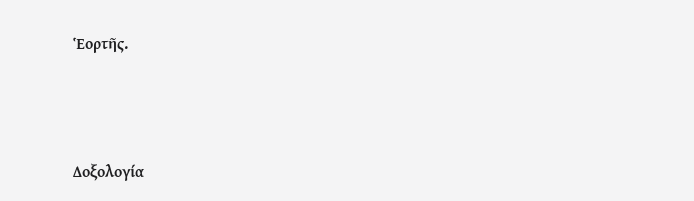Ἑορτῆς.



Δοξολογία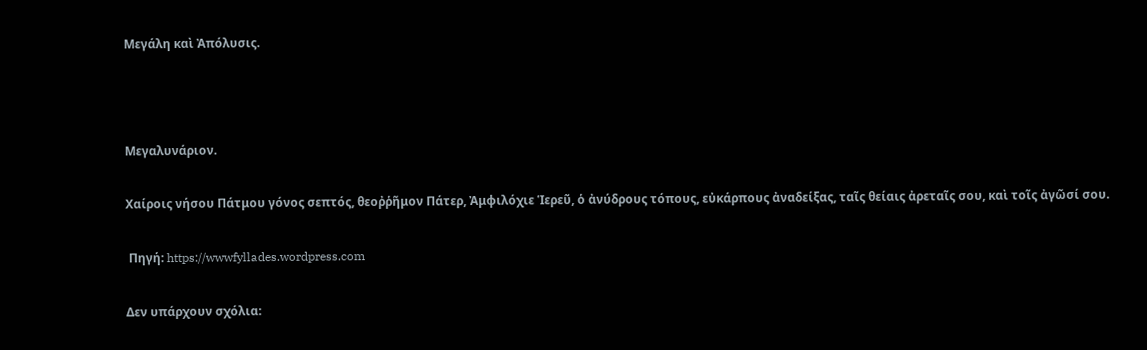Μεγάλη καὶ Ἀπόλυσις.



Μεγαλυνάριον.

Χαίροις νήσου Πάτμου γόνος σεπτός, θεοῤῥῆμον Πάτερ, Ἀμφιλόχιε Ἱερεῦ, ὁ ἀνύδρους τόπους, εὐκάρπους ἀναδείξας, ταῖς θείαις ἀρεταῖς σου, καὶ τοῖς ἀγῶσί σου.

 Πηγή: https://wwwfyllades.wordpress.com

Δεν υπάρχουν σχόλια: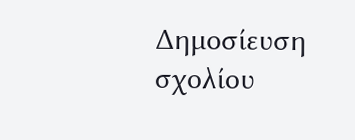Δημοσίευση σχολίου